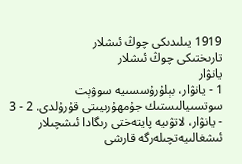1919 يىلىدىكى چوڭ ئىشلار
تارىختىكى چوڭ ئىشلار
يانۋار
1 - يانۋار، بېلۇرۇسسىيە سوۋېت سوتسىيالىستىك جۇمھۇرىيىتى قۇرۇلدى. 2 - 3 - يانۋار، لاتۋىيە پايتەختى رىگادا ئىشچىلار ئىشغالىيەتچىلەرگە قارشى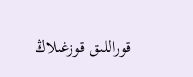قوراللىق قوزغىلاڭ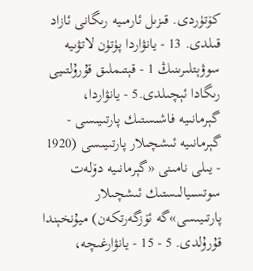كۆتۈردى. قىزىل ئارمىيە رىگانى ئازاد قىلدى. 13 - يانۋاردا پۈتۈن لاتۋىيە سوۋېتلىرىنىڭ 1 - قېتىملىق قۇرۇلتىيى رىگادا ئېچىلدى.5 - يانۋاردا، گېرمانىيە فاشىستىك پارتىيىسى - گېرمانىيە ئىشچىلار پارتىيىسى (1920 - يىلى نامىنى «گېرمانىيە دۆلەت سوتسىيالىستىك ئىشچىلار پارتىيىسى»گە ئۆزگەرتكەن) ميۇنخېندا قۇرۇلدى. 5 - 15 - يانۋارغىچە،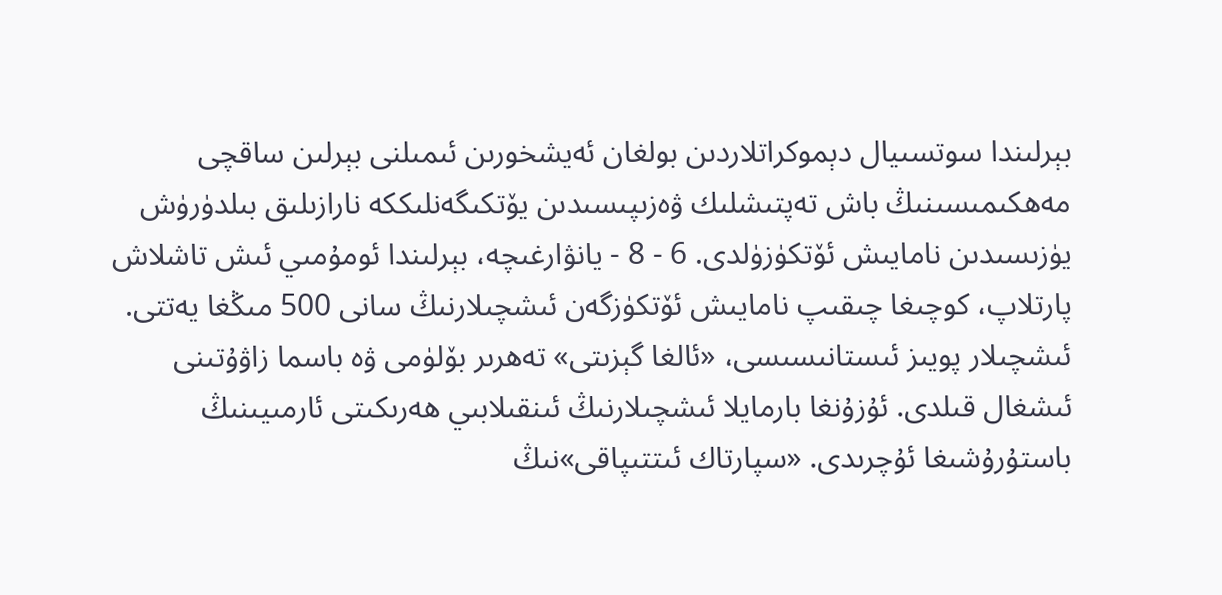بېرلىندا سوتسىيال دېموكراتلاردىن بولغان ئەيشخورىن ئىمىلنى بېرلىن ساقچى مەھكىمىسىنىڭ باش تەپتىشلىك ۋەزىپىسىدىن يۆتكىگەنلىككە نارازىلىق بىلدۈرۈش يۈزىسىدىن نامايىش ئۆتكۈزۈلدى. 6 - 8 - يانۋارغىچە، بېرلىندا ئومۇمىي ئىش تاشلاش پارتلاپ، كوچىغا چىقىپ نامايىش ئۆتكۈزگەن ئىشچىلارنىڭ سانى 500 مىڭغا يەتتى. ئىشچىلار پويىز ئىستانىسىسى، «ئالغا گېزىتى» تەھرىر بۆلۈمى ۋە باسما زاۋۇتىنى ئىشغال قىلدى. ئۇزۇنغا بارمايلا ئىشچىلارنىڭ ئىنقىلابىي ھەرىكىتى ئارمىيىنىڭ باستۇرۇشىغا ئۇچرىدى. «سپارتاك ئىتتىپاقى»نىڭ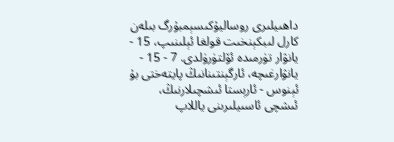داھىيلىرى روساليۇكىسېمبۇرگ بىلەن كارل لىبكېنخىت قولغا ئېلىنىپ، 15 - يانۋار تۈرمىدە ئۆلتۈرۈلدى. 7 - 15 - يانۋارغىچە، ئارگېنتىنانىڭ پايتەختى بۇ ئېنوس - ئارېستا ئىشچىلارنىڭ، ئىشچى ئاسىيلىرىنى ياللاپ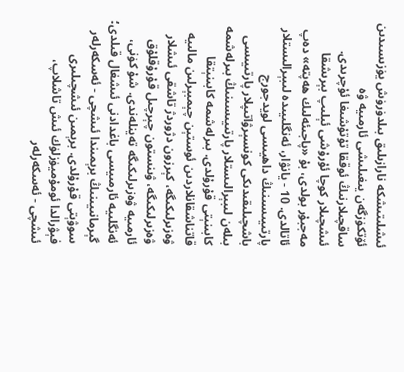ئىشلىتىشكە نارازىلىق بىلدۈرۈش يۈزىسىدىن ئۆتكۈزگەن يىغىلىشى ئارمىيە ۋە ساقچىلارنىڭ ئوققا تۇتۇشىغا ئۇچرىدى. ئىشچىلار كوچا ئۇرۇشى ئېلىپ بېرىشقا مەجبۇر بولدى، بۇ «پاجىئەلىك ھەپتە» دەپ ئاتالدى. 10 - يانۋار، ئەنگلىيىدە لىبېرالىستلار پارتىيىسىنىڭ داھيىسى لويدجورج باشچىلىقىدىكى كونسېرۋاتىپلار پارتىيىسى بىلەن لىبېرالىستلار پارتىيىسىنىڭ بىرلەشمە كابىنېتى قۇرۇلدى. بىرلەشمە كابىنېتقا قاتناشقانلاردىن ئوستېن چېمبېرلىن مالىيە ۋەزىرلىكىگە، كېرزون دژوردژ تاشقى ئىشلار ۋەزىرلىكىگە، ۋىنستون چېرچىل قۇرۇقلۇق ئارمىيە ۋەزىرلىكىگە تەينلەندى. شۇ كۈنى، ئەنگلىيە ئارمىيسى باغدادنى ئىشغال قىلدى؛ گېرمانىيىنىڭ برېمىندا ئىشچى - ئەسكەرلەر سوۋېتى قۇرۇلدى. برېمىن ئىشچىلىرى فېۋرالدا ئومۇميۈزلۈك ئىش تاشلاپ، ئىشچى - ئەسكەرلەر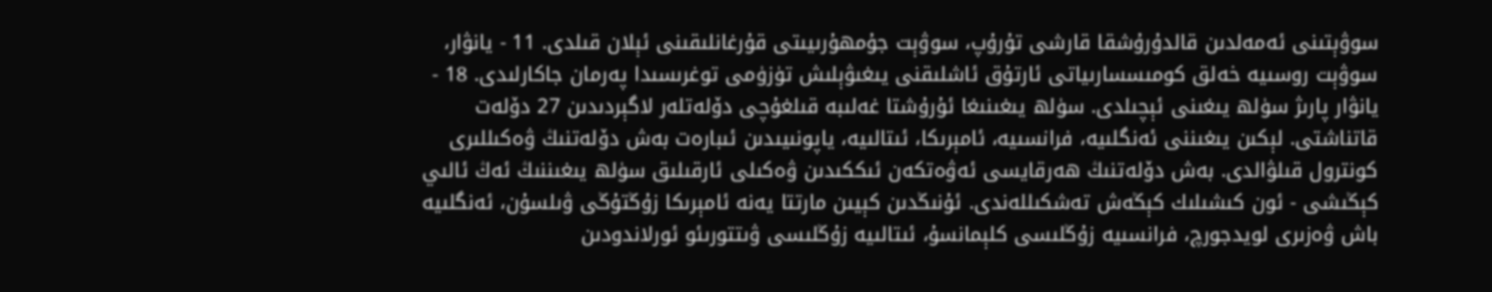سوۋېتىنى ئەمەلدىن قالدۇرۇشقا قارشى تۇرۇپ، سوۋېت جۇمھۇرىيىتى قۇرغانلىقىنى ئېلان قىلدى. 11 - يانۋار، سوۋېت روسىيە خەلق كومىسسارىياتى ئارتۇق ئاشلىقنى يىغىۋېلىش تۈزۈمى توغرىسىدا پەرمان جاكارلىدى. 18 - يانۋار پارىژ سۈلھ يىغىنى ئېچىلدى. سۈلھ يىغىنىغا ئۇرۇشتا غەلىبە قىلغۇچى دۆلەتلەر لاگېردىدىن 27 دۆلەت قاتناشتى. لېكىن يىغىننى ئەنگلىيە، فرانسىيە، ئامېرىكا، ئىتالىيە، ياپونىيىدىن ئىبارەت بەش دۆلەتنىڭ ۋەكىللىرى كونترول قىلۋالدى. بەش دۆلەتنىڭ ھەرقايسى ئەۋەتكەن ئىككىدىن ۋەكىلى ئارقىلىق سۈلھ يىغىننىڭ ئەڭ ئالىي كېڭىشى - ئون كىشىلىك كېڭەش تەشكىللەندى. ئۇنىڭدىن كېيىن مارتتا يەنە ئامېرىكا زۇڭتۇڭى ۋىلسۇن، ئەنگلىيە باش ۋەزىرى لويدجورچ، فرانسىيە زۇڭلىسى كلېمانسۇ، ئىتالىيە زۇڭلىسى ۋىتتورىئو ئورلاندودىن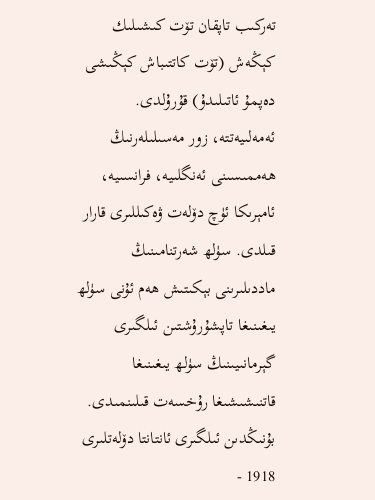تەركىب تاپقان تۆت كىشىلىك كېڭەش (تۆت كاتتىباش كېڭىشى دەپمۇ ئاتىلىدۇ) قۇرۇلدى. ئەمەلىيەتتە، زور مەسىلىلەرنىڭ ھەممىسىنى ئەنگلىيە، فرانسىيە، ئامېرىكا ئۈچ دۆلەت ۋەكىللىرى قارار قىلدى. سۈلھ شەرتنامىنىڭ ماددىلىرىنى بېكىتىش ھەم ئۇنى سۈلھ يىغىنىغا تاپشۇرۇشتىن ئىلگىرى گېرمانىيىنىڭ سۈلھ يىغىنىغا قاتنىشىشىغا رۇخسەت قىلىنمىدى. بۇنىڭدىن ئىلگىرى ئانتانتا دۆلەتلىرى 1918 -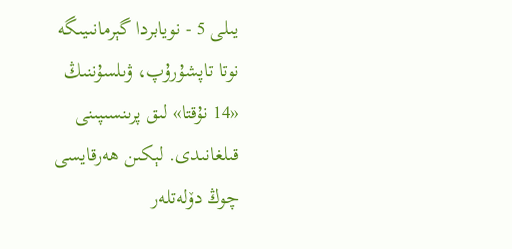يىلى 5 - نويابردا گېرمانىيىگە نوتا تاپشۇرۇپ، ۋىلسۇننىڭ «14 نۇقتا» لىق پرىنسىپىنى قىلغانىدى. لېكىن ھەرقايسى چوڭ دۆلەتلەر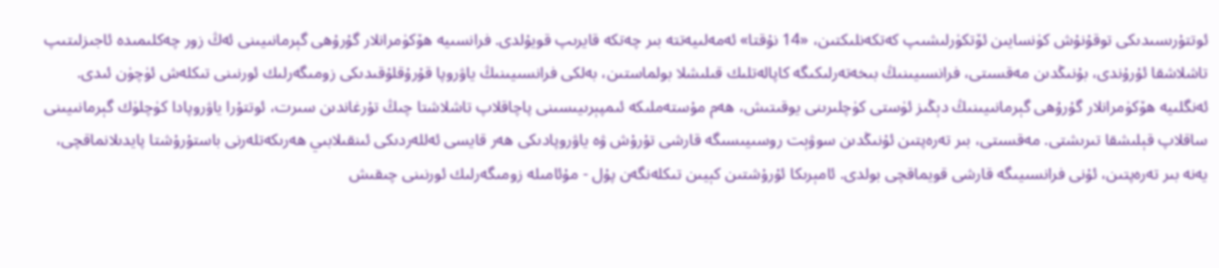ئوتتۇرىسىدىكى توقۇنۇش كۈنسايىن ئۆتكۈرلىشىپ كەتكەنلىكتىن، «14 نۇقتا» ئەمەلىيەتتە بىر چەتكە قايرىپ قويۇلدى. فرانسىيە ھۆكۈمرانلار گۇرۇھى گېرمانىيىنى ئەڭ زور چەكلىمىدە ئاجىزلىتىپ تاشلاشقا ئۇرۇندى، بۇنىڭدىن مەقسىتى، فرانسىيىنىڭ بىخەتەرلىكىگە كاپالەتلىك قىلىشلا بولماستىن، بەلكى فرانسىيىنىڭ ياۋروپا قۇرۇقلۇقىدىكى زومىگەرلىك ئورنىنى تىكلەش ئۈچۈن ئىدى. ئەنگلىيە ھۆكۈمرانلار گۇرۇھى گېرمانىيىنىڭ دېڭىز ئۈستى كۈچلىرىنى يوقىتىش، ھەم مۇستەملىكە ئىمپېرىيىسىنى پاچاقلاپ تاشلاشتا چىڭ تۇرغاندىن سىرت، ئوتتۇرا ياۋروپادا كۈچلۈك گېرمانىيىنى ساقلاپ قېلىشقا تىرىشتى. مەقسىتى، بىر تەرەپتىن ئۇنىڭدىن سوۋېت روسىيىسىگە قارشى تۇرۇش ۋە ياۋروپادىكى ھەر قايسى ئەللەردىكى ئىنقىلابىي ھەرىكەتلەرنى باستۇرۇشتا پايدىلانماقچى، يەنە بىر تەرەپتىن، ئۇنى فرانسىيىگە قارشى قويماقچى بولدى. ئامېرىكا ئۇرۇشتىن كېيىن تىكلەنگەن پۇل - مۇئامىلە زومىگەرلىك ئورنىنى چىقىش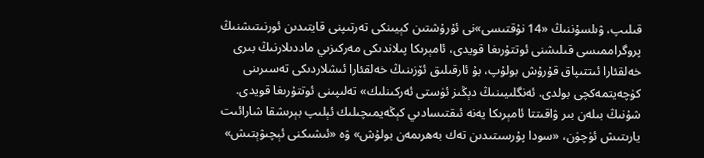قىلىپ، ۋىلسۇننىڭ «14 نۇقتىسى»نى ئۇرۇشتىن كېيىنكى تەرتىپنى قايتىدىن ئورنىتىشنىڭ پروگراممىسى قىلىشنى ئوتتۇرىغا قويدى، ئامېرىكا پىلاندىكى مەركىزىي ماددىلارنىڭ بىرى خەلقئارا ئىتتىپاق قۇرۇش بولۇپ، بۇ ئارقىلىق ئۆزىنىڭ خەلقئارا ئىشلاردىكى تەسىرىنى كۈچەيتمەكچى بولدى. ئەنگلىيىنىڭ دېڭىز ئۈستى ئەركىنلىك» تەلىپىنى ئوتتۇرىغا قويدى. شۇنىڭ بىلەن بىر ۋاقىتتا ئامېرىكا يەنە ئىقتىسادىي كېڭەيمىچىلىك ئېلىپ بېرىشقا شارائىت يارىتىش ئۈچۈن، «سودا پۇرسىتىدىن تەك بەھرىمەن بولۇش» ۋە «ئىشىكنى ئېچىۋېتىش»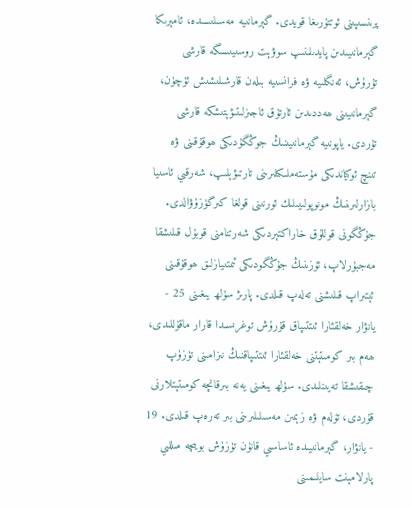پرىنسىپىنى ئوتتۇرىغا قويدى. گېرمانىيە مەسىلىسىدە، ئامېرىكا گېرمانىيىدىن پايدىلىنىپ سوۋېت روسىيىسىگە قارشى تۇرۇش، ئەنگلىيە ۋە فرانسىيە بىلەن قارشىلىشىش ئۈچۈن، گېرمانىيىنى ھەددىدىن ئارتۇق ئاجىزلىتىۋېتىشكە قارشى تۇردى. ياپونىيە گېرمانىيىنىڭ جوڭگۇدىكى ھوقۇقىنى ۋە تىنچ ئوكياندىكى مۇستەملىكىلىرىنى تارتىۋېلىپ، شەرقىي ئاسىيا بازارلىرىنىڭ مونوپولىيىلىك ئورنىنى قولغا كىرگۈزۈۋالدى. جۇڭگونى قوللۇق خاراكتېردىكى شەرتنامنى قوبۇل قىلىشقا مەجبۇرلاپ، ئۆزىنىڭ جۇڭگودىكى ئىمتىيازلىق ھوقۇقىنى ئېتىراپ قىلىشنى تەلەپ قىلدى. پارىژ سۈلھ يىغىنى 25 - يانۋار خەلقئارا ئىتتىپاق قۇرۇش توغرىسىدا قارار ماقۇللىدى، ھەم بىر كومىتېتنى خەلقئارا ئىتتىپاقنىڭ نىزامىنى تۈزۈپ چىقىشقا تەيىنلىدى. سۈلھ يىغىنى يەنە بىرقانچە كومىتېتلارنى قۇردى، تۆلەم ۋە زېمىن مەسىلىلىرىنى بىر تەرەپ قىلدى. 19 - يانۋار، گېرمانىيىدە ئاساسىي قانۇن تۈزۈش بويىچە مىللىي پارلامېنت سايلىمىنى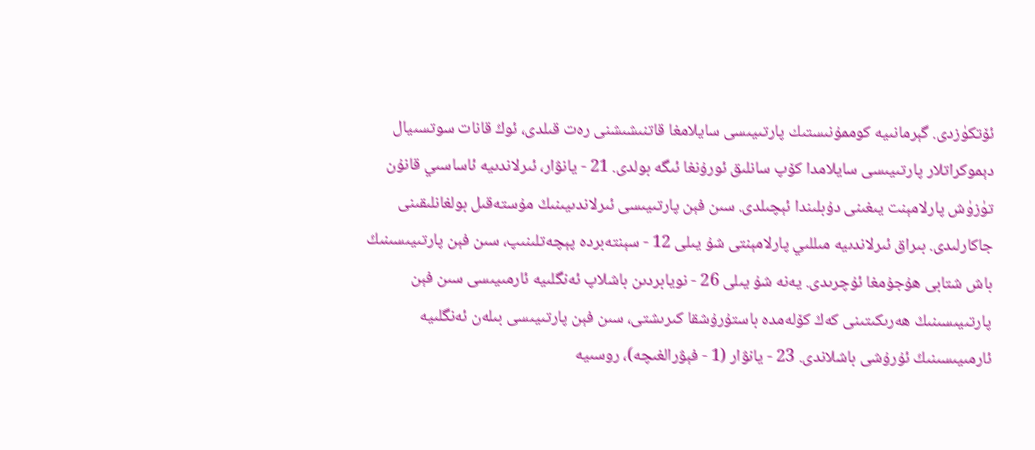ئۆتكۈزدى. گېرمانىيە كوممۇنىستىك پارتىيىسى سايلامغا قاتنىشىشنى رەت قىلدى، ئوڭ قانات سوتسىيال دېموكراتلار پارتىيىسى سايلامدا كۆپ سانلىق ئورۇنغا ئىگە بولدى. 21 - يانۋار، ئىرلاندىيە ئاساسىي قانۇن تۈزۈش پارلامېنت يىغىنى دۇبلىندا ئېچىلدى. سىن فېن پارتىيىسى ئىرلاندىيىنىڭ مۇستەقىل بولغانلىقىنى جاكارلىدى. بىراق ئىرلاندىيە مىللىي پارلامېنتى شۇ يىلى 12 - سېنتەبردە پېچەتلىنىپ، سىن فېن پارتىيىسىنىڭ باش شتابى ھۇجۇمغا ئۇچرىدى. يەنە شۇ يىلى 26 - نويابردىن باشلاپ ئەنگلىيە ئارمىيىسى سىن فېن پارتىيىسىنىڭ ھەرىكىتىنى كەڭ كۆلەمدە باستۇرۇشقا كىرىشتى، سىن فېن پارتىيىسى بىلەن ئەنگلىيە ئارمىيىسىنىڭ ئۇرۇشى باشلاندى. 23 - يانۋار (1 - فېۋرالغىچە)، روسىيە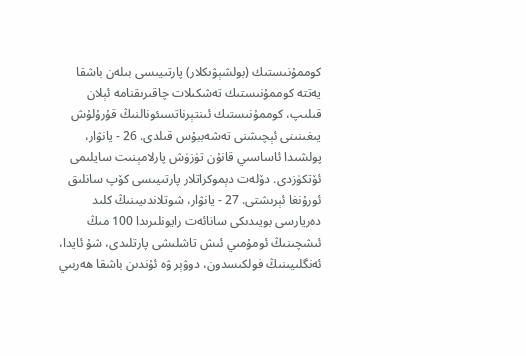كوممۇنىستىك (بولشېۋىكلار) پارتىيىسى بىلەن باشقا يەتتە كوممۇنىستىك تەشكىلات چاقىرىقنامە ئېلان قىلىپ، كوممۇنىستىك ئىنتېرناتسىئونالنىڭ قۇرۇلۇش يىغىنىنى ئېچىشنى تەشەببۇس قىلدى. 26 - يانۋار، پولشىدا ئاساسىي قانۇن تۈزۈش پارلامېنىت سايلىمى ئۆتكۈزدى. دۆلەت دېموكراتلار پارتىيىسى كۆپ سانلىق ئورۇنغا ئېرىشتى. 27 - يانۋار، شوتلاندىيىنىڭ كلىد دەريارسى بويىدىكى سانائەت رايونلىرىدا 100 مىڭ ئىشچىنىڭ ئومۇمىي ئىش تاشلىشى پارتلىدى، شۇ ئايدا، ئەنگلىيىنىڭ فولكىسدون، دوۋېر ۋە ئۇندىن باشقا ھەربىي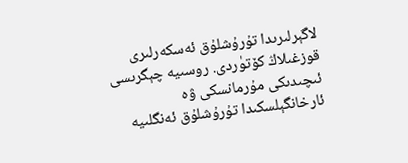لاگېرلىرىدا تۇرۇشلۇق ئەسكەرلىرى قوزغىلاڭ كۆتۈردى. روسىيە چېگرىسى ئىچىدىكى مۇرمانسكى ۋە ئارخانگېلسكىدا تۇرۇشلۇق ئەنگلىيە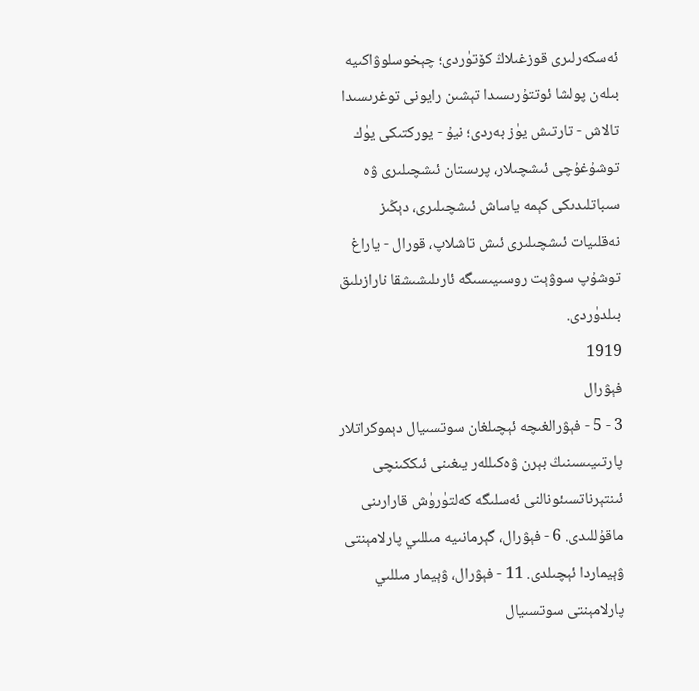ئەسكەرلىرى قوزغىلاڭ كۆتۈردى؛ چېخوسلوۋاكىيە بىلەن پولشا ئوتتۇرىسىدا تېشىن رايونى توغرىسىدا تالاش - تارتىش يۈز بەردى؛ نيۇ - يوركتىكى يۈك توشۇغۇچى ئىشچىلار، پرىستان ئىشچىلىرى ۋە سىباتلىدىكى كېمە ياساش ئىشچىلىرى، دېڭىز نەقلىيات ئىشچىلىرى ئىش تاشلاپ، قورال - ياراغ توشۇپ سوۋېت روسىيىسىگە ئارىلىشىشقا نارازىلىق بىلدۈردى.
1919
فېۋرال
3 - 5 - فېۋرالغىچە ئېچىلغان سوتسىيال دېموكراتلار پارتىيىسىنىڭ بېرن ۋەكىللەر يىغىنى ئىككىنچى ئىنتېرناتسىئونالنى ئەسلىگە كەلتۈرۈش قارارىنى ماقۇللىدى. 6 - فېۋرال، گېرمانىيە مىللىي پارلامېنتى ۋېيماردا ئېچىلدى. 11 - فېۋرال، ۋېيمار مىللىي پارلامېنتى سوتسىيال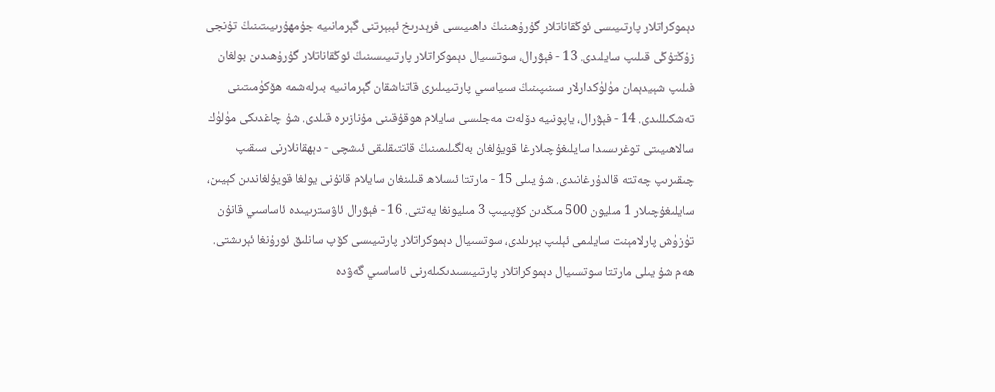دېموكراتلار پارتىيىسى ئوڭقاناتلار گۇرۇھىنىڭ داھىيىسى فرېدرىخ ئېبېرتنى گېرمانىيە جۇمھۇرىيىتىنىڭ تۇنجى زۇڭتۇڭى قىلىپ سايلىدى. 13 - فېۋرال، سوتسىيال دېموكراتلار پارتىيىسىنىڭ ئوڭقاناتلار گۇرۇھىدىن بولغان فىلىپ شېيدېمان مۈلۈكدارلار سىنىپىنىڭ سىياسىي پارتىيىلىرى قاتناشقان گېرمانىيە بىرلەشمە ھۆكۈمىتىنى تەشكىللىدى. 14 - فېۋرال، ياپونىيە دۆلەت مەجلىسى سايلام ھوقۇقىنى مۇنازىرە قىلدى. شۇ چاغدىكى مۈلۈك سالاھىيىتى توغرىسىدا سايلىغۇچىلارغا قويۇلغان بەلگىلىمىنىڭ قاتتىقلىقى ئىشچى - دېھقانلارنى سىقىپ چىقىرىپ چەتتە قالدۇرغانىدى. شۇ يىلى 15 - مارتتا ئىسلاھ قىلىنغان سايلام قانۇنى يولغا قويۇلغاندىن كېيىن، سايلىغۇچىلار 1 مىليون 500 مىڭدىن كۆپىيىپ 3 مىليونغا يەتتى. 16 - فېۋرال ئاۋسترىيىدە ئاساسىي قانۇن تۈزۈش پارلامېنت سايلىمى ئېلىپ بېرىلدى، سوتسىيال دېموكراتلار پارتىيىسى كۆپ سانلىق ئورۇنغا ئېرىشتى. ھەم شۇ يىلى مارتتا سوتسىيال دېموكراتلار پارتىيىسىدىكىلەرنى ئاساسىي گەۋدە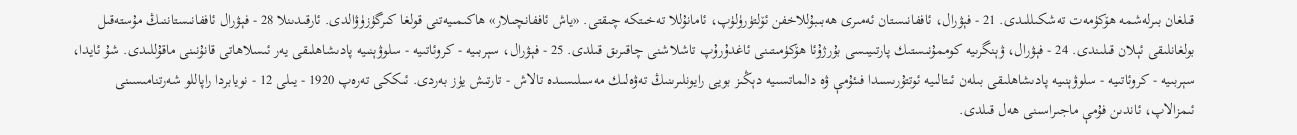قىلغان بىرلەشمە ھۆكۈمەت تەشكىللىدى. 21 - فېۋرال، ئاففانىستان ئەمىرى ھەبىبۇللاخفن ئۆلتۈرۈلۈپ، ئامانۇللا تەخىتكە چىقتى. «ياش ئاففانچىلار» ھاكىمىيەتنى قولغا كىرگۈزۈۋالدى. ئارقىدىنلا 28 - فېۋرال ئاففانىستاننىڭ مۇستەقىل بولغانلىقى ئېلان قىلىندى. 24 - فېۋرال، ۋېنگرىيە كوممۇنىستىك پارتىيىسى بۇرژۇئا ھۆكۈمىتىنى ئاغدۇرۇپ تاشلاشنى چاقىرىق قىلدى. 25 - فېۋرال، سېربىيە - كروئاتىيە - سلوۋېنىيە پادىشاھلىقى يەر ئىسلاھاتى قانۇنىنى ماقۇللىدى. شۇ ئايدا، سېربىيە - كروئاتىيە - سلوۋېنىيە پادىشاھلىقى بىلەن ئىتالىيە ئوتتۇرىسىدا فىئۇمې ۋە دالماتسىيە دېڭىز بويى رايونلىرىنىڭ تەۋەلىك مەسىلىسىدە تالاش - تارتىش يۈز بەردى. ئىككى تەرەپ 1920 - يىلى 12 - نويابردا راپاللو شەرتنامىسىنى ئىمزالاپ، ئاندىن فۇمې ماجىراسىنى ھەل قىلدى.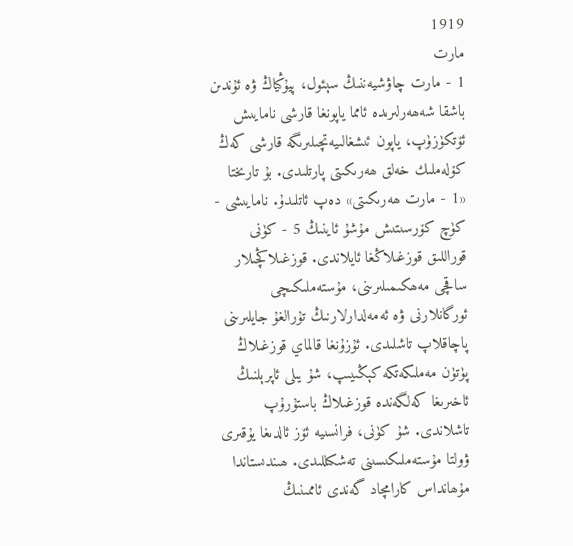1919
مارت
1 - مارت چاۋشيەننىڭ سېئول، پيۇڭياڭ ۋە ئۇندىن باشقا شەھەرلىرىدە ئامما ياپونغا قارشى نامايىش ئۆتكۈزۈپ، ياپون ئىشغالىيەتچىلىرىگە قارشى كەڭ كۆلەملىك خەلق ھەرىكىتى پارتلىدى. بۇ تارىختا «1 - مارت ھەرىكىتى» دەپ ئاتلىدۇ. نامايىشى - كۈچ كۆرسىتىش مۇشۇ ئاينىڭ 5 - كۈنى قوراللىق قوزغىلاڭغا ئايلاندى. قوزغىلاڭچىلار ساقچى مەھكىمىلىرىنى، مۇستەملىكىچى ئورگانلارنى ۋە ئەمەلدارلارنىڭ تۇرالغۇ جايلىرىنى پاچاقلاپ تاشلىدى. ئۇزۇنغا قالماي قوزغىلاڭ پۈتۈن مەملىكەتكە كېڭىيىپ، شۇ يىلى ئاپرېلنىڭ ئاخىرىغا كەلگەندە قوزغىلاڭ باستۇرۇپ تاشلاندى. شۇ كۈنى، فرانسىيە ئۆز ئالدىغا يۇقىرى ۋولتا مۇستەملىكىسىنى تەشكىللىدى. ھىندىستاندا مۇھانداس كارامچاد گەندى ئاممىنىڭ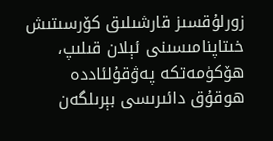زورلۇقسىز قارشىلىق كۆرسىتىش خىتاپنامىسىنى ئېلان قىلىپ، ھۆكۈمەتكە پەۋقۇلئاددە ھوقۇق دائىرىسى بېرىلگەن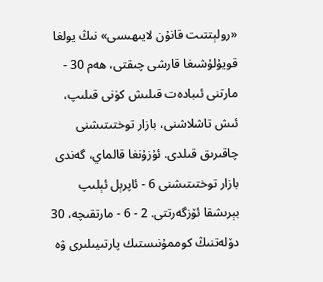«رولېتتىت قانۇن لايىھىسى» نىڭ يولغا قويۇلۇشىغا قارشى چىقتى، ھەم 30 - مارتنى ئىبادەت قىلىش كۈنى قىلىپ، ئىش تاشلاشنى، بازار توختىتىشنى چاقىرىق قىلدى. ئۇزۇنغا قالماي، گەندى بازار توختىتىشنى 6 - ئاپرېل ئېلىپ بېرىشقا ئۆزگەرتتى. 2 - 6 - مارتقىچە، 30 دۆلەتنىڭ كوممۇنىستىك پارتىيىلىرى ۋە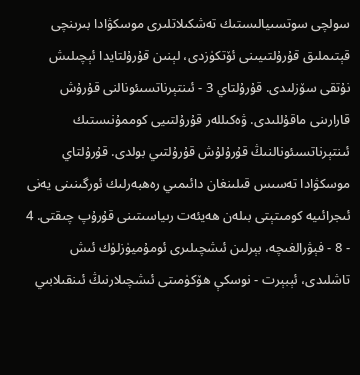سولچى سوتسىيالىستىك تەشكىلاتلىرى موسكۋادا بىرىنچى قېتىملىق قۇرۇلتىيىنى ئۆتكۈزدى، لېنىن قۇرۇلتايدا ئېچىلىش نۇتقى سۆزلىدى. قۇرۇلتاي 3 - ئىنتېرناتسىئونالنى قۇرۇش قارارىنى ماقۇللىدى. ۋەكىللەر قۇرۇلتىيى كوممۇنىستىك ئىنتېرناتسىئونالنىڭ قۇرۇلۇش قۇرۇلتىي بولدى. قۇرۇلتاي موسكۋادا تەسىس قىلىنغان دائىمىي رەھبەرلىك ئورگىنىنى يەنى ئىجرائىيە كومىتېتى بىلەن ھەيئەت رىياسىتىنى قۇرۇپ چىقتى. 4 - 8 - فېۋرالغىچە، بېرلىن ئىشچىلىرى ئومۇميۈزلۈك ئىش تاشلىدى، ئېبېرت - نوسكې ھۆكۈمىتى ئىشچىلارنىڭ ئىنقىلابىي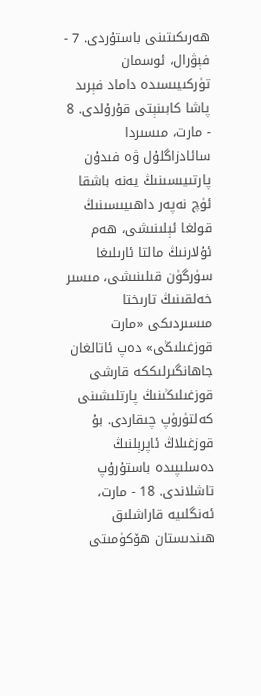ھەرىكىتىنى باستۇردى. 7 - فېۋرال، ئوسمان تۈركىيىسىدە داماد فېرىد پاشا كابىنېتى قۇرۇلدى. 8 - مارت، مىسىردا سائادزاگلۇل ۋە فىدۇن پارتىيىسىنىڭ يەنە باشقا ئۈچ نەپەر داھىيىسىنىڭ قولغا ئېلىنىشى، ھەم ئۇلارنىڭ مالتا ئارىلىغا سۈرگۈن قىلىنىشى، مىسىر خەلقىنىڭ تارىختا مىسىردىكى «مارت قوزغىلىڭى» دەپ ئاتالغان جاھانگىرلىككە قارشى قوزغىلىڭىنىڭ پارتلىشىنى كەلتۈرۈپ چىقاردى. بۇ قوزغىلاڭ ئاپرېلنىڭ دەسلىپىدە باستۇرۇپ تاشلاندى. 18 - مارت، ئەنگلىيە قاراشلىق ھىندىستان ھۆكۈمىتى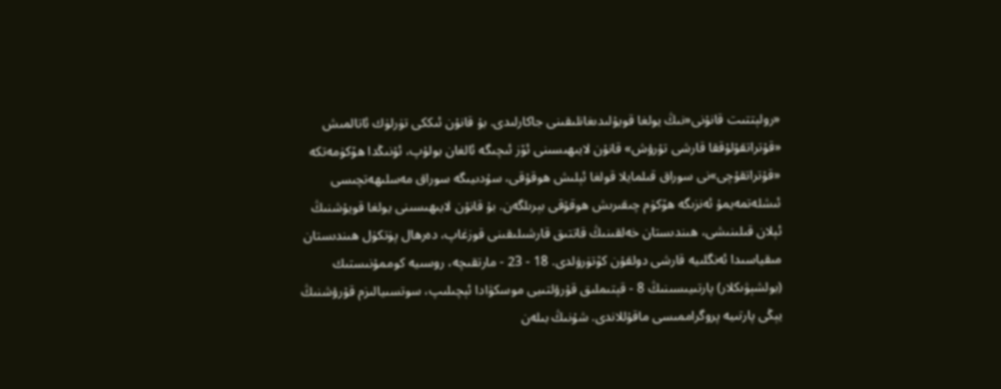«رولېتتىت قانۇنى«نىڭ يولغا قويۇلىدىغانلىقىنى جاكارلىدى. بۇ قانۇن ئىككى تۈرلۈك ئاتالمىش «قۇتراتقۇلۇققا قارشى تۇرۇش» قانۇن لايىھىسىنى ئۆز ئىچىگە ئالغان بولۇپ، ئۇنىڭدا ھۆكۈمەتكە «قۇتراتقۇچى»نى سوراق قىلمايلا قولغا ئېلىش ھوقۇقى، سۇدىيىگە سوراق مەسلىھەتچىسى ئىشلەتمەيمۇ ئەنزىگە ھۆكۈم چىقىرىش ھوقۇقى بېرىلگەن. بۇ قانۇن لايىھىسىنى يولغا قويۇشنىڭ ئېلان قىلىنىشى، ھىندىستان خەلقىنىڭ قاتتىق قارشىلىقىنى قوزغاپ، دەرھال پۈتكۈل ھىندىستان مىقياسىدا ئەنگلىيە قارشى دولقۇن كۆتۈرۈلدى. 18 - 23 - مارتقىچە، روسىيە كوممۇنىستىك (بولشېۋىكلار) پارتىيىسىنىڭ 8 - قېتىملىق قۇرۇلتىيى موسكۋادا ئېچىلىپ، سوتسىيالىزم قۇرۇشنىڭ يېڭى پارتىيە پروگراممىسى ماقۇللاندى. شۇنىڭ بىلەن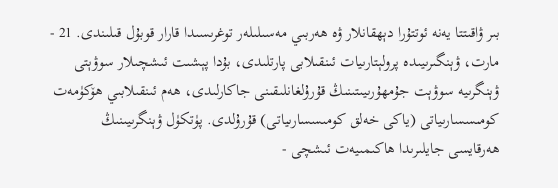بىر ۋاقىتتا يەنە ئوتتۇرا دېھقانلار ۋە ھەربىي مەسىلىلەر توغرىسىدا قارار قوبۇل قىلىندى. 21 - مارت، ۋېنگىرىيىدە پرولېتارىيات ئىنقىلابى پارتلىدى، بۇدا پېشىت ئىشچىلار سوۋېتى ۋېنگرىيە سوۋېت جۇمھۇرىيىتىنىڭ قۇرۇلغانلىقىنى جاكارلىدى، ھەم ئىنقىلابىي ھۆكۈمەت كومىسسارىياتى (ياكى خەلق كومىسسارىياتى) قۇرۇلدى. پۈتكۈل ۋېنگرىيىنىڭ ھەرقايسى جايلىرىدا ھاكىمىيەت ئىشچى -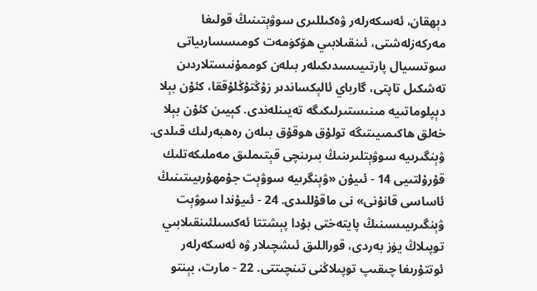دېھقان، ئەسكەرلەر ۋەكىللىرى سوۋېتىنىڭ قولىغا مەركەزلەشتى، ئىنقىلابىي ھۆكۈمەت كومىسسارىياتى سوتسىيال پارتىيىسىدىكىلەر بىلەن كوممۇنىستلاردىن تەشكىل تاپتى، گارباي ئالېكساندىر زۇڭتۇڭلۇققا، كئۇن بېلا دېپلوماتىيە مىنىستىرلىكىگە تەيىنلەندى. كېيىن كئۇن بېلا خەلق ھاكىمىيىتىگە تولۇق ھوقۇق بىلەن رەھبەرلىك قىلدى. ۋېنگىرىيە سوۋېتلىرىنىڭ بىرىنچى قېتىملىق مەملىكەتلىك قۇرۇلتىيى 14 - ئىيۇن «ۋېنگرىيە سوۋېت جۇمھۇرىيىتىنىڭ ئاساسى قانۇنى» نى ماقۇللىدى. 24 - ئىيۇندا سوۋېت ۋېنگىرىيىسىنىڭ پايتەختى بۇدا پېشتتا ئەكسىلئىنقىلابىي توپىلاڭ يۈز بەردى، قوراللىق ئىشچىلار ۋە ئەسكەرلەر ئوتتۇرىغا چىقىپ توپىلاڭنى تىنچىتتى. 22 - مارت، بېنتو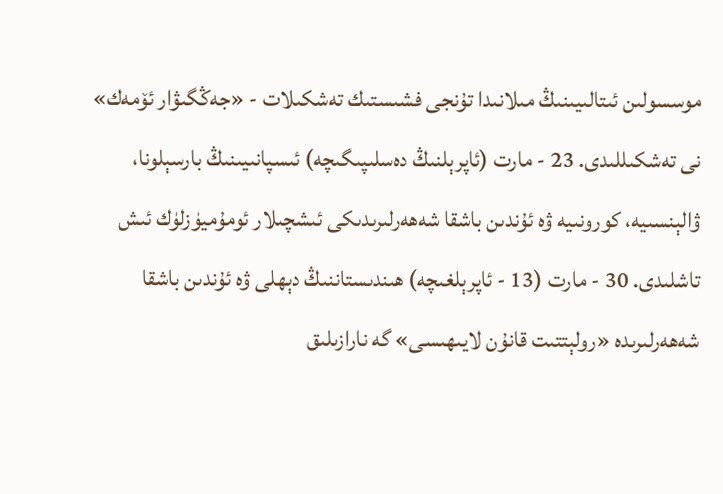موسسولىن ئىتالىيىنىڭ مىلانىدا تۇنجى فشىستىك تەشكىلات - «جەڭگىۋار ئۆمەك» نى تەشكىللىدى. 23 - مارت (ئاپرېلنىڭ دەسلىپىگىچە) ئىسپانىيىنىڭ بارسېلونا، ۋالېنسىيە، كورونىيە ۋە ئۇندىن باشقا شەھەرلىرىدىكى ئىشچىلار ئومۇميۈزلۈك ئىش تاشلىدى. 30 - مارت (13 - ئاپرېلغىچە) ھىندىستاننىڭ دېھلى ۋە ئۇندىن باشقا شەھەرلىرىدە «رولېتتىت قانۇن لايىھىسى» گە نارازىلىق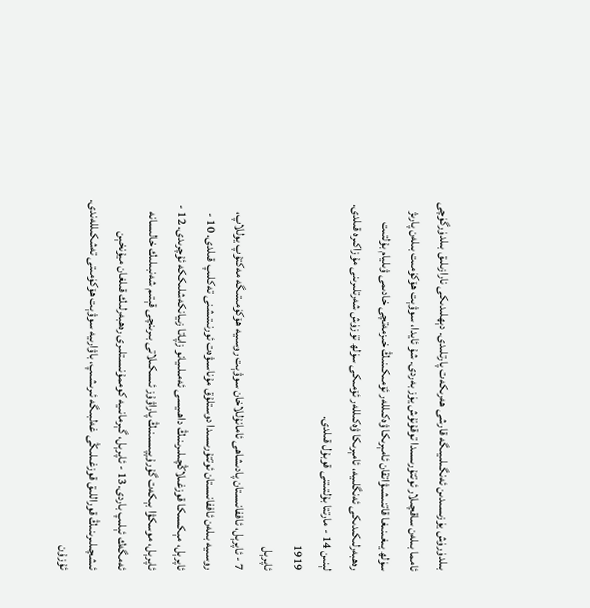بىلدۈرۈش يۈزىسىدىن ئەنگىلىيىگە قارشى ھەرىكەت پارتلىدى. دېھلىدىكى نارازىلىق بىلدۈرگۈچى ئامما بىلەن ساقچىلار ئوتتۇرىسىدا توقۇنۇش يۈز بەردى. شۇ ئايدا، سوۋېت ھۆكۈمىت بىلەن پارىژ سۈلھ يىغىنىغا قاتنىشىۋاتقان ئامېرىكا ۋەكىللەر ئۆمىكىنىڭ خىزمەتچى خادىمى ۋىليام بۇلتىت رەھبەرلىكىدىكى ئەنگلىيە، ئامېرىكا ۋەكىللەر ئۆمىكى سۈلھ تۈزۈش شەرتلىرىنى مۇزاكىرە قىلدى. لېنىن 14 - مارتتا بۇلتىتنى قوبۇل قىلدى.
1919
ئاپرېل
7 - ئاپرېل، ئاففانىستان پادىشاھى ئامانۇللاخان سوۋېت روسىيە ھۆكۈمىتىگە مەكتۇپ يوللاپ، روسىيە بىلەن ئاففانىستان ئوتتۇرىسىدا دوستلۇق مۇناسىۋەت ئورنىتىشنى تەكلىپ قىلدى. 10 - ئاپرېل، مېكسىكا قوزغىلاڭچىلىرىنىڭ داھىيسى ئەمىلىيانو زاپاتا زىيانكەشلىككە ئۇچرىدى. 12 - ئاپرېل، موسكۋا بېكەت گۇرۇپپىسىنىڭ پاراۋۇز ئىسكىلاتى بىرىنچى قېتىم شەنبىلىك خالىسانە ئەمگەك ئېلىپ باردى.13 - ئاپرېل، گېرمانىيە كوممۇنىستلىرى رەھبەرلىك قىلغان ميۇنخېن ئىشچىلىرىنىڭ قوراللىق قوزغىلىڭى غەلبىگە ئىرىشىپ، باۋارىيە سوۋېت ھۆكۈمىتى تەشكىللەندى. ئۇزۇن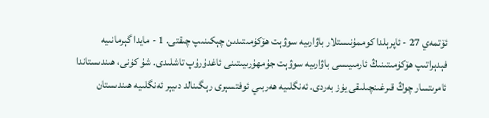ئۆتمەي 27 - ئاپرېلدا كوممۇنىستلار باۋارىيە سوۋېت ھۆكۈمىتىدىن چېكىنىپ چىقتى. 1 - مايدا گېرمانىيە فېدېراتىپ ھۆكۈمىتىنىڭ ئارمىيىسى باۋارىيە سوۋېت جۇمھۇرىيىتىنى ئاغدۇرۇپ تاشلىدى. شۇ كۈنى، ھىندىستاندا ئامرىتسار چوڭ قىرغىنچىلىقى يۈز بەردى. ئەنگلىيە ھەربىي ئوفتسېرى رېگىنالد دىيېر ئەنگلىيە ھىندىستان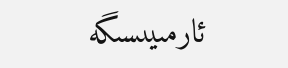ئارمىيىسىگە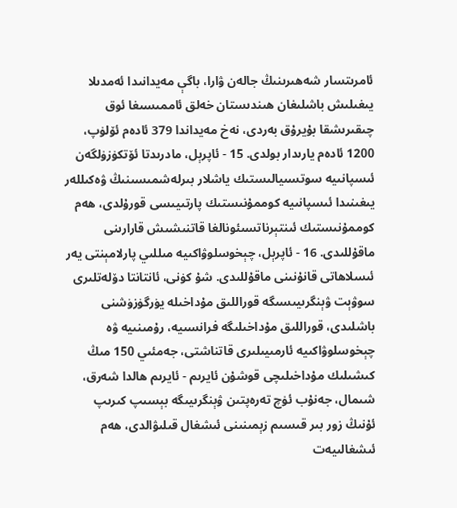ئامرىتسار شەھىرىنىڭ جالەن ۋارا، باگې مەيدانىدا ئەمدىلا يىغىلىش باشلىغان ھىندىستان خەلق ئاممىسىغا ئوق چىقىرىشقا بۇيرۇق بەردى، نەخ مەيداندا 379 ئادەم ئۆلۈپ، 1200 ئادەم يارىدار بولدى. 15 - ئاپرېل، مادرىدتا ئۆتكۈزۈلگەن ئىسپانىيە سوتسىيالىستىك ياشلار بىرلەشمىسىنىڭ ۋەكىللەر يىغىنىدا ئىسپانىيە كوممۇنىستىك پارتىيىسى قورۇلدى، ھەم كوممۇنىستىك ئىنتېرناتسىئونالغا قاتنىشىش قارارىنى ماقۇللىدى. 16 - ئاپرېل، چېخوسلوۋاكىيە مىللىي پارلامېنتى يەر ئىسلاھاتى قانۇنىنى ماقۇللىدى. شۇ كۈنى، ئانتانتا دۆلەتلىرى سوۋېت ۋېنگرىيىسىگە قوراللىق مۇداخىلە يۈرگۈزۈشنى باشلىدى، قوراللىق مۇداخىلىگە فرانسىيە، رۇمىنىيە ۋە چېخوسلوۋاكىيە ئارمىيىلىرى قاتناشتى، جەمئىي 150 مىڭ كىشىلىك مۇداخىلىچى قوشۇن ئايرىم - ئايرىم ھالدا شەرق، شىمال، جەنۇب ئۈچ تەرەپتىن ۋېنگرىيىگە بېسىپ كىرىپ ئۇنىڭ زور بىر قىسىم زېمىنىنى ئىشغال قىلىۋالدى، ھەم ئىشغالىيەت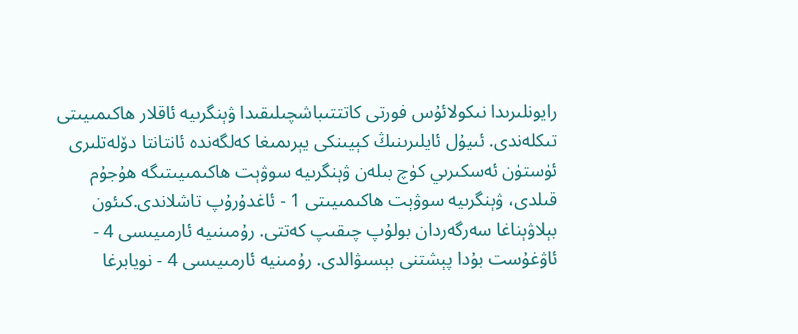رايونلىرىدا نىكولائۇس فورتى كاتتتىباشچىلىقىدا ۋېنگرىيە ئاقلار ھاكىمىيىتى تىكلەندى. ئىيۇل ئايلىرىنىڭ كېيىنكى يېرىمىغا كەلگەندە ئانتانتا دۆلەتلىرى ئۈستۈن ئەسكىرىي كۈچ بىلەن ۋېنگرىيە سوۋېت ھاكىمىيىتىگە ھۇجۇم قىلدى، ۋېنگرىيە سوۋېت ھاكىمىيىتى 1 - ئاغدۇرۇپ تاشلاندى.كىئون بېلاۋېناغا سەرگەردان بولۇپ چىقىپ كەتتى. رۇمىنىيە ئارمىيىسى 4 - ئاۋغۇست بۇدا پېشتنى بېسىۋالدى. رۇمىنيە ئارمىيىسى 4 - نويابرغا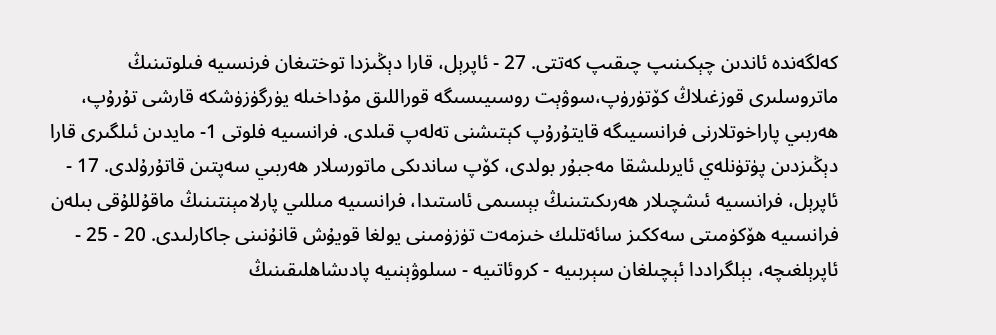كەلگەندە ئاندىن چېكىنىپ چىقىپ كەتتى. 27 - ئاپرېل، قارا دېڭىزدا توختىغان فرنسىيە فىلوتىنىڭ ماتروسلىرى قوزغىلاڭ كۆتۈرۈپ،سوۋېت روسىيىسىگە قوراللىق مۇداخىلە يۈرگۈزۈشكە قارشى تۇرۇپ، ھەربىي پاراخوتلارنى فرانسىيىگە قايتۇرۇپ كېتىشنى تەلەپ قىلدى. فرانسىيە فلوتى 1- مايدىن ئىلگىرى قارا دېڭىزدىن پۈتۈنلەي ئايرىلىشقا مەجبۇر بولدى، كۆپ ساندىكى ماتورسلار ھەربىي سەپتىن قاتۇرۇلدى. 17 - ئاپرېل، فرانسىيە ئىشچىلار ھەرىكىتىنىڭ بېسىمى ئاستىدا، فرانسىيە مىللىي پارلامېنتىنىڭ ماقۇللۇقى بىلەن فرانسىيە ھۆكۈمىتى سەككىز سائەتلىك خىزمەت تۈزۈمىنى يولغا قويۇش قانۇنىنى جاكارلىدى. 20 - 25 - ئاپرېلغىچە، بېلگراددا ئېچىلغان سېربىيە - كروئاتىيە - سىلوۋېنىيە پادىشاھلىقىنىڭ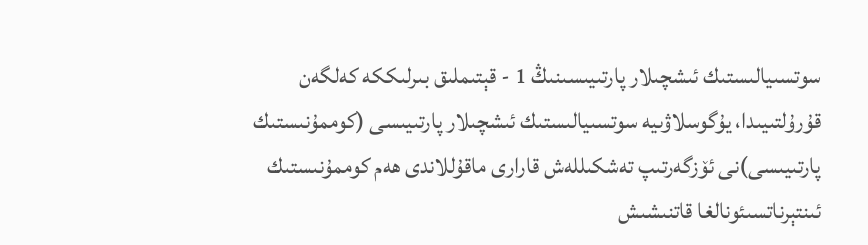سوتسىيالىستىك ئىشچىلار پارتىيىسىنىڭ 1 - قېتىملىق بىرلىككە كەلگەن قۇرۇلتىيىدا، يۇگوسلاۋىيە سوتسىيالىستىك ئىشچىلار پارتىيىسى (كوممۇنىستىك پارتىيىسى)نى ئۆزگەرتىپ تەشكىللەش قارارى ماقۇللاندى ھەم كوممۇنىستىك ئىنتېرناتسىئونالغا قاتنىشىش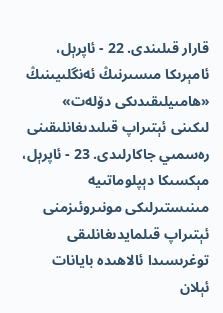قارار قىلىندى. 22 - ئاپرېل، ئامېرىكا مىسىرنىڭ ئەنگلىيىنىڭ «ھامىيلىقىدىكى دۆلەت» لىكىنى ئېتىراپ قىلىدىغانلىقىنى رەسمىي جاكارلىدى. 23 - ئاپرېل، مېكسىكا دېپلوماتىيە مىنىستىرلىكى مونىروئىزمنى ئېتىراپ قىلمايدىغانلىقى توغرىسىدا ئالاھىدە بايانات ئېلان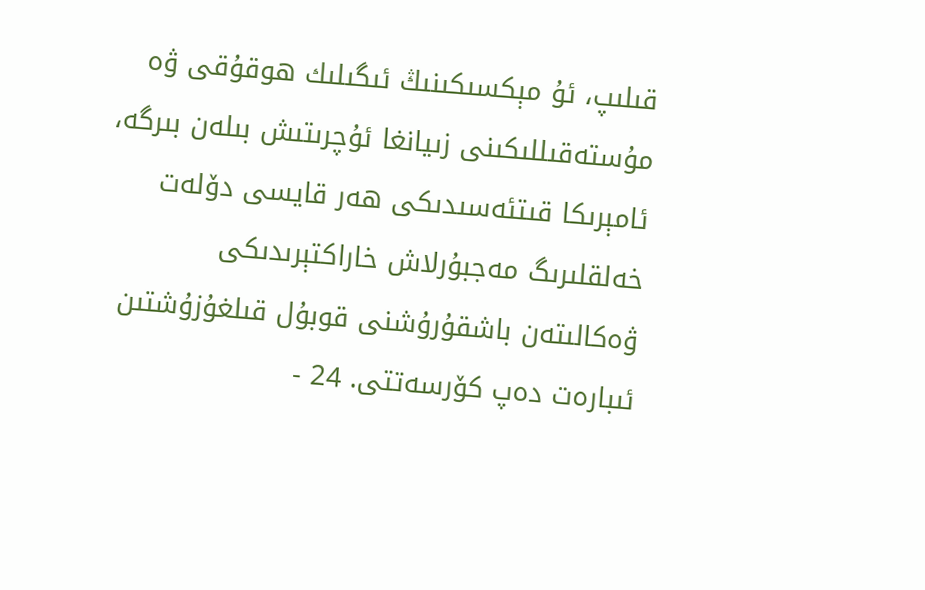قىلىپ، ئۇ مېكسىكىنىڭ ئىگىلىك ھوقۇقى ۋە مۇستەقىللىكىنى زىيانغا ئۇچرىتىش بىلەن بىرگە، ئامېرىكا قىتئەسىدىكى ھەر قايسى دۆلەت خەلقلىرىگ مەجبۇرلاش خاراكتېرىدىكى ۋەكالىتەن باشقۇرۇشنى قوبۇل قىلغۇزۇشتىن ئىبارەت دەپ كۆرسەتتى. 24 -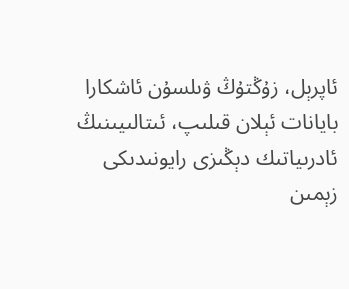ئاپرېل، زۇڭتۇڭ ۋىلسۇن ئاشكارا بايانات ئېلان قىلىپ، ئىتالىيىنىڭ ئادرىياتىك دېڭىزى رايونىدىكى زېمىن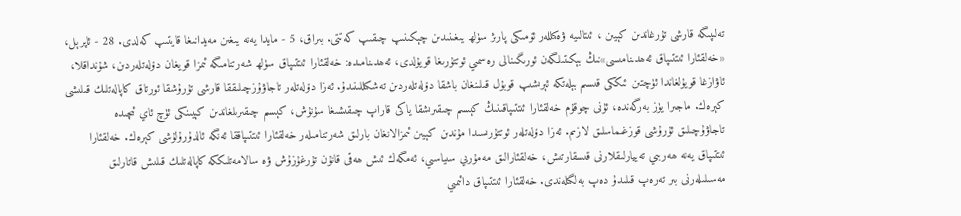تەلىپىگە قارشى تۇرغاندىن كېيىن ، ئىتالىيە ۋەكىللەر ئۆمىكى پارىژ سۈلھ يىغىنىدىن چېكىنىپ چىقىپ كەتتى. بىراق، 5 - مايدا يەنە يىغىن مەيدانىغا قايتىپ كەلدى. 28 - ئاپرېل، «خەلقئارا ئىتتىپاق ئەھدىنامىسى»نىڭ بېكىتىلگەن ئورىگىنالى رەسمىي ئوتتۇرىغا قويۇلدى، ئەھدىنامىدە: خەلقئارا ئىتتىپاق سۈلھ شەرتنامىگە ئىمزا قويغان دۆلەتلەردىن، شۇنداقلا، ئاۋازغا قويۇلغاندا ئۈچتىن ئىككى قىسىم بېلەتكە ئېرىشىپ قوبۇل قىلىنغان باشقا دۆلەتلەردىن تەشكىللىنىدۇ. ئەزا دۆلەتلەر تاجاۋۇزچىلىققا قارشى تۇرۇشقا ئورتاق كاپالەتلىك قىلىشى كېرەك. ماجىرا يۈز بەرگەندە، ئۇنى چوقۇم خەلقئارا ئىتتىپاقىنىڭ كېسىم چىقىرىشقا ياكى قاراپ چىقىشىغا سۇنۇش، كېسىم چىقىرىلغاندىن كېيىنكى ئۈچ ئاي ئىچىدە تاجاۋۇچىلىق ئۇرۇشى قوزغىماسلىق لازىم. ئەزا دۆلەتلەر ئوتتۇرىسىدا مۇندىن كېيىن ئىمزالانغان بارلىق شەرتنامىلەر خەلقئارا ئىتتىپاققا ئەنگە ئالدۇرۇلۇشى كېرەك. خەلقئارا ئىتتىپاق يەنە ھەربىي تەييارلىقلارنى قىسقارتىش، خەلقئارالىق مەمۇرىي سىياسىي، ئەمگەك ئىش ھەقى قانۇن تۇرغۇزۇش ۋە سالامەتلىككە كاپالەتلىك قىلىش قاتارلىق مەسىلىلەرنى بىر تەرەپ قىلىدۇ دەپ بەلگىلەندى. خەلقئارا ئىتتىپاق دائىمىي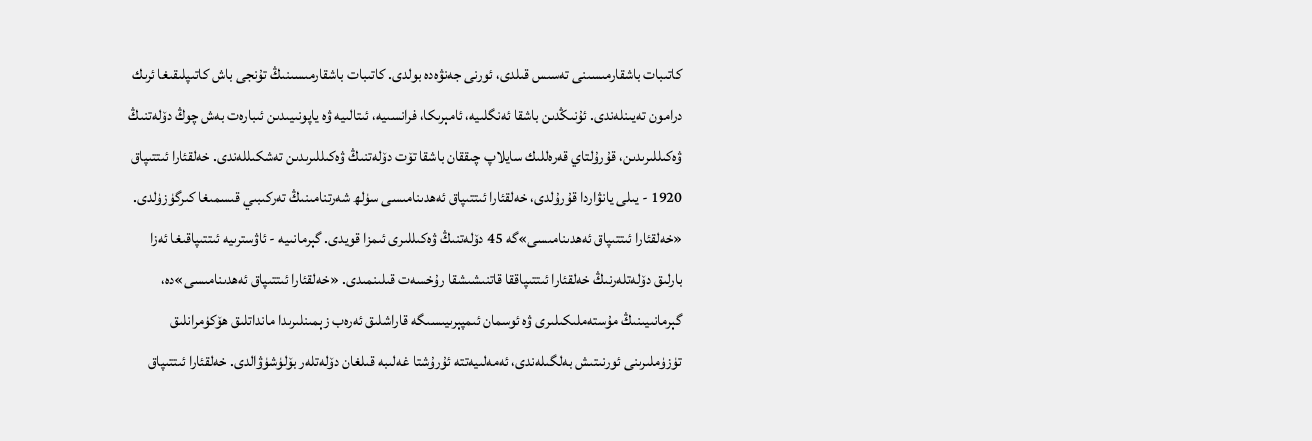كاتىبات باشقارمىسىنى تەسىس قىلدى، ئورنى جەنۋەدە بولدى. كاتىبات باشقارمىسىنىڭ تۇنجى باش كاتىپلىقىغا ئرىك درامون تەيىنلەندى. ئۇنىڭدىن باشقا ئەنگلىيە، ئامېرىكا، فرانسىيە، ئىتالىيە ۋە ياپونىيىدىن ئىبارەت بەش چوڭ دۆلەتنىڭ ۋەكىللىرىدىن، قۇرۇلتاي قەرەللىك سايلاپ چىققان باشقا تۆت دۆلەتنىڭ ۋەكىللىرىدىن تەشكىللەندى. خەلقئارا ئىتتىپاق 1920 - يىلى يانۋاردا قۇرۇلدى، خەلقئارا ئىتتىپاق ئەھدىنامىسى سۈلھ شەرتنامىنىڭ تەركىبىي قىسمىغا كىرگۈزۈلدى. «خەلقئارا ئىتتىپاق ئەھدىنامىسى»گە 45 دۆلەتنىڭ ۋەكىللىرى ئىمزا قويدى. گېرمانىيە - ئاۋسترىيە ئىتتىپاقىغا ئەزا بارلىق دۆلەتلەرنىڭ خەلقئارا ئىتتىپاققا قاتنىشىشقا رۇخسەت قىلىنمىدى. «خەلقئارا ئىتتىپاق ئەھدىنامىسى»دە، گېرمانىيىنىڭ مۇستەملىكىلىرى ۋە ئوسمان ئىمپېرىيىسىگە قاراشلىق ئەرەب زېمىنلىرىدا مانداتلىق ھۆكۈمرانلىق تۈزۈملىرىنى ئورنىتىش بەلگىلەندى، ئەمەلىيەتتە ئۇرۇشتا غەلىبە قىلغان دۆلەتلەر بۆلۈشۈۋالدى. خەلقئارا ئىتتىپاق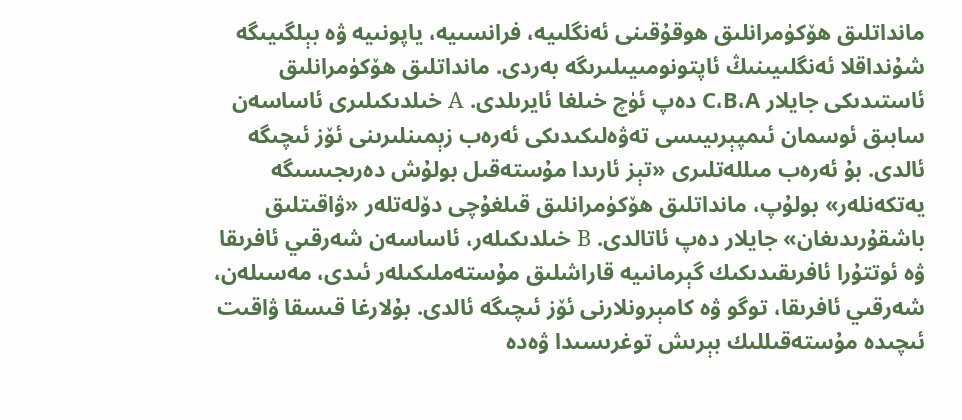مانداتلىق ھۆكۈمرانلىق ھوقۇقىنى ئەنگلىيە، فرانسىيە، ياپونىيە ۋە بېلگىيىگە شۇنداقلا ئەنگلىيىنىڭ ئاپتونومىيىلىرىگە بەردى. مانداتلىق ھۆكۈمرانلىق ئاستىدىكى جايلار C،B،A دەپ ئۈچ خىلغا ئايرىلدى. A خىلدىكىلىرى ئاساسەن سابىق ئوسمان ئىمپېرىيىسى تەۋەلىكىدىكى ئەرەب زېمىنلىرىنى ئۆز ئىچىگە ئالدى. بۇ ئەرەب مىللەتلىرى «تېز ئارىدا مۇستەقىل بولۇش دەرىجىسىگە يەتكەنلەر» بولۇپ، مانداتلىق ھۆكۈمرانلىق قىلغۇچى دۆلەتلەر «ۋاقىتلىق باشقۇرىدىغان» جايلار دەپ ئاتالدى. B خىلدىكىلەر، ئاساسەن شەرقىي ئافرىقا ۋە ئوتتۇرا ئافرىقىدىكىك گېرمانىيە قاراشلىق مۇستەملىكىلەر ئىدى، مەسىلەن، شەرقىي ئافرىقا، توگو ۋە كامېرونلارنى ئۆز ئىچىگە ئالدى. بۇلارغا قىسقا ۋاقىت ئىچىدە مۇستەقىللىك بېرىش توغرىسىدا ۋەدە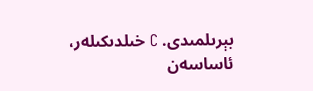بېرىلمىدى. C خىلدىكىلەر، ئاساسەن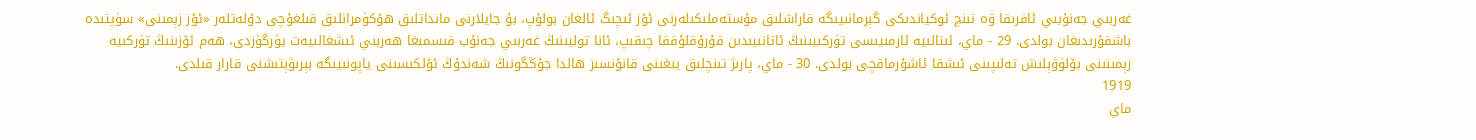غەربىي جەنۇبىي ئافرىقا ۋە تىنچ ئوكياندىكى گېرمانىيىگە قاراشلىق مۇستەملىكىلەرنى ئۆز ئىچىگ ئالغان بولۇپ، بۇ جايلارنى مانداتلىق ھۆكۈمرانلىق قىلغۇچى دۆلەتلەر «ئۆز زېمىنى» سۈپتىدە باشقۇرىدىغان بولدى. 29 - ماي، ئىتالىيە ئارمىيىسى تۈركىيىنىڭ ئاتانىيىدىن قۇرۇقلۇققا چىقىپ، ئانا توليىنىڭ غەربىي جەنۇب قىسمىغا ھەربىي ئىشغالىيەت يۈرگۈزدى، ھەم ئۆزىنىڭ تۈركىيە زېمىنىنى بۆلۈۋېلىش تەلىپىنى ئىشقا ئاشۇرماقچى بولدى. 30 - ماي، پارىژ تىنچلىق يىغىنى قانۇنسىز ھالدا جۇڭگونىڭ شەندۇڭ ئۆلكىسىنى ياپونىيىگە بېرىۋېتىشنى قارار قىلدى.
1919
ماي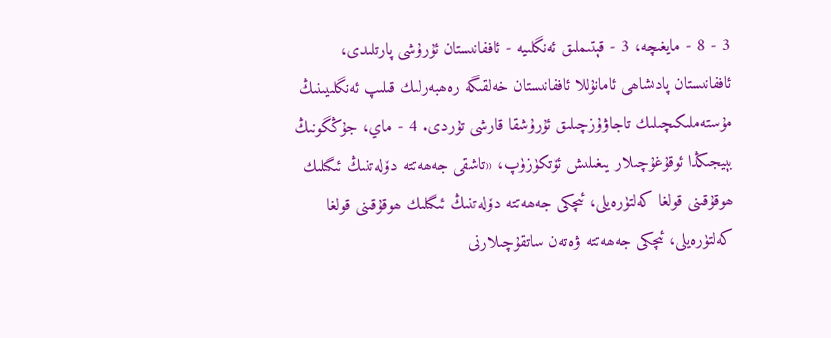3 - 8 - مايغىچە، 3 - قېتىملىق ئەنگلىيە - ئاففانىستان ئۇرۇشى پارتلىدى، ئاففانىستان پادىشاھى ئامانۇللا ئاففانىستان خەلقىگە رەھبەرلىك قىلىپ ئەنگلىيىنىڭ مۇستەملىكىچىلىك تاجاۋۇزچىلىق ئۇرۇشقا قارشى تۇردى. 4 - ماي، جۇڭگونىڭ بېيجىڭدا ئوقۇغۇچىلار يىغىلىش ئۆتكۈزۈپ، «تاشقى جەھەتتە دۆلەتنىڭ ئىگىلىك ھوقۇقىنى قولغا كەلتۈرەيلى، ئىچكى جەھەتتە دۆلەتنىڭ ئىگىلىك ھوقۇقىنى قولغا كەلتۈرەيلى، ئىچكى جەھەتتە ۋەتەن ساتقۇچىلارنى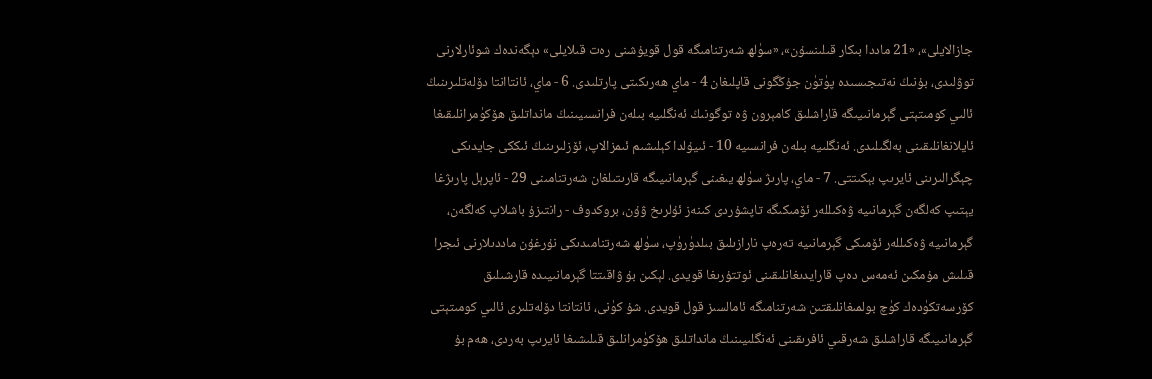جازالايلى»، «21 ماددا بىكار قىلىنسۇن»، «سۈلھ شەرتنامىگە قول قويۇشنى رەت قىلايلى» دېگەندەك شوئارلارنى توۋلىدى، بۇنىڭ نەتىجىسىدە پۈتۈن جۇڭگونى قاپلىغان 4 - ماي ھەرىكىتى پارتلىدى. 6 - ماي، ئانتاانتا دۆلەتلىرىنىڭ ئالىي كومىتېتى گېرمانىيىگە قاراشلىق كامېرون ۋە توگونىڭ ئەنگلىيە بىلەن فرانسىيىنىڭ مانداتلىق ھۆكۈمرانلىقىغا ئايلانغانلىقىنى بەلگىلىدى. ئەنگلىيە بىلەن فرانسىيە 10 - ئىيۇلدا كېلىشىم ئىمزالاپ، ئۆزلىرىنىڭ ئىككى جايدىكى چېگرالىرىنى ئايرىپ بېكىتتى. 7 - ماي، پارىژ سۈلھ يىغىنى گېرمانىيىگە قارىتىلغان شەرتنامىنى 29 - ئاپرېل پارىژغا يېتىپ كەلگەن گېرمانىيە ۋەكىللەر ئۆمىكىگە تاپشۇردى كىنەز ئۇلرىخ ۋۇن، بروكدوف - رانتىزۇ باشلاپ كەلگەن، گېرمانىيە ۋەكىللەر ئۆمىكى گېرمانىيە تەرەپ نارازىلىق بىلدۈرۈپ، سۈلھ شەرتنامىدىكى نۇرغۇن ماددىلارنى ئىجرا قىلىش مۇمكىن ئەمەس دەپ قارايدىغانلىقىنى ئوتتۇرىغا قويدى. لېكىن بۇ ۋاقىتتا گېرمانىيىدە قارشىلىق كۆرسەتكۈدەك كۈچ بولمىغانلىقتىن شەرتنامىگە ئامالسىز قول قويدى. شۇ كۈنى، ئانتانتا دۆلەتلىرى ئالىي كومىتېتى گېرمانىيىگە قاراشلىق شەرقىي ئافرىقىنى ئەنگلىيىنىڭ مانداتلىق ھۆكۈمرانلىق قىلىشىغا ئايرىپ بەردى، ھەم بۇ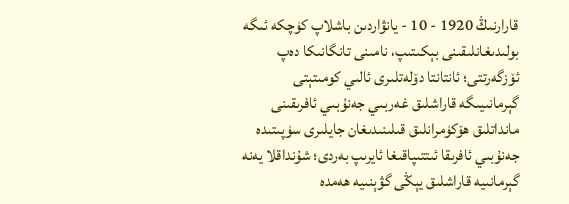قارارنىڭ 1920 - 10 - يانۋاردىن باشلاپ كۈچكە ئىگە بولىدىغانلىقىنى بېكىتىپ، نامىنى تانگانىكا دەپ ئۆزگەرتتى؛ ئانتانتا دۆلەتلىرى ئالىي كومىتېتى گېرمانىيىگە قاراشلىق غەربىي جەنۇبىي ئافرىقىنى مانداتلىق ھۆكۈمرانلىق قىلىنىدىغان جايلىرى سۈپىتىدە جەنۇبىي ئافرىقا ئىتتىپاقىغا ئايرىپ بەردى؛ شۇنداقلا يەنە گېرمانىيە قاراشلىق يېڭى گۋېنىيە ھەمدە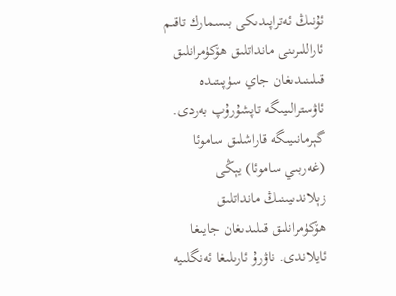ئۇنىڭ ئەتراپىدىكى بىسمارك تاقىم ئاراللىرىنى مانداتلىق ھۆكۈمرانلىق قىلىنىدىغان جاي سۈپىتىدە ئاۋسترالىيىگە تاپشۇرۇپ بەردى. گېرمانىيىگە قاراشلىق ساموئا (غەربىي ساموئا) يېڭى زېلاندىيىنىڭ مانداتلىق ھۆكۈمرانلىق قىلىدىغان جايىغا ئايلاندى. ناۋرۇ ئارىلىغا ئەنگلىيە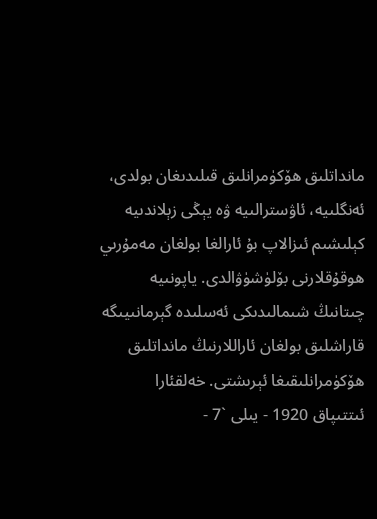مانداتلىق ھۆكۈمرانلىق قىلىدىغان بولدى، ئەنگلىيە، ئاۋسترالىيە ۋە يېڭى زېلاندىيە كېلىشىم ئىزالاپ بۇ ئارالغا بولغان مەمۇرىي ھوقۇقلارنى بۆلۈشۈۋالدى. ياپونىيە چىتانىڭ شىمالىدىكى ئەسلىدە گېرمانىيىگە قاراشلىق بولغان ئاراللارنىڭ مانداتلىق ھۆكۈمرانلىقىغا ئېرىشتى. خەلقئارا ئىتتىپاق 1920 - يىلى `7 -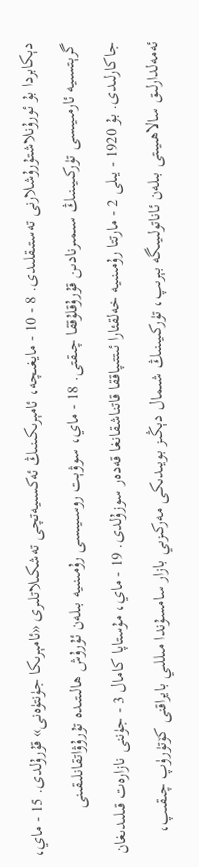دېكابردا بۇ ئورۇنلاشتۇرۇشلارنى تەستىقلىدى. 8 - 10 - مايغىچە، ئامېرىكىنىڭ ئەكسىيەتچى تەشكىلاتلىرى «ئامېرىكا جۈنتۈەنى» قۇرۇلدى. 15 - ماي، گرېتسىيە ئارمىيىسى تۈركىيىنىڭ سىمىرنادىن قۇرۇقلۇققا چىقتى. 18 - ماي، سوۋېت روسىيىسى رۇمىنىيە بىلەن ئۇرۇش ھالىتىدە تۇرۇۋاتقانلىقىنى جاكارلىدى. بۇ 1920 - يىلى 2 - مارتتا رۇمىنىيە خەلقئارا ئىتتىپاققا قاتناشقانغا قەدەر سوزۇلدى. 19 - ماي، مۇستاپا كامال 3 - جۈننى نازارەت قىلىدىغان ئەمەلدارلىق سالاھىيىتى بىلەن ئاناتولىيىگە بېرىپ، تۈركىيىنىڭ شىمال دېڭىز بويىدىكى مەركىزىي بازار سامسۇندا مىللىي بايراقنى كۆتۈرۈپ چىقىپ،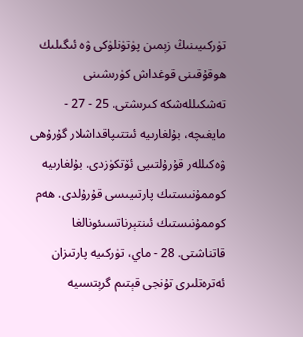تۈركىيىنىڭ زېمىن پۈتۈنلۈكى ۋە ئىگىلىك ھوقۇقىنى قوغداش كۈرىشىنى تەشكىللەشكە كىرىشتى. 25 - 27 - مايغىچە، بۇلغارىيە ئىتتىپاقداشلار گۇرۇھى ۋەكىللەر قۇرۇلتىيى ئۆتكۈزدى. بۇلغارىيە كوممۇنىستىك پارتىيىسى قۇرۇلدى. ھەم كوممۇنىستىك ئىنتېرناتسىئونالغا قاتناشتى. 28 - ماي، تۈركىيە پارتىزان ئەترەتلىرى تۇنجى قېتىم گرېتسىيە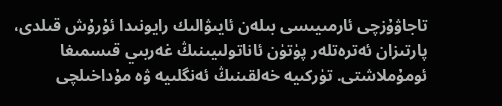تاجاۋۇزچى ئارمىيىسى بىلەن ئايىۋالىك رايونىدا ئۇرۇش قىلدى، پارتىزان ئەترەتلەر پۈتۈن ئاناتولىيىنىڭ غەربىي قىسمىغا ئومۇملاشتى. تۈركىيە خەلقىنىڭ ئەنگلىيە ۋە مۇداخىلچى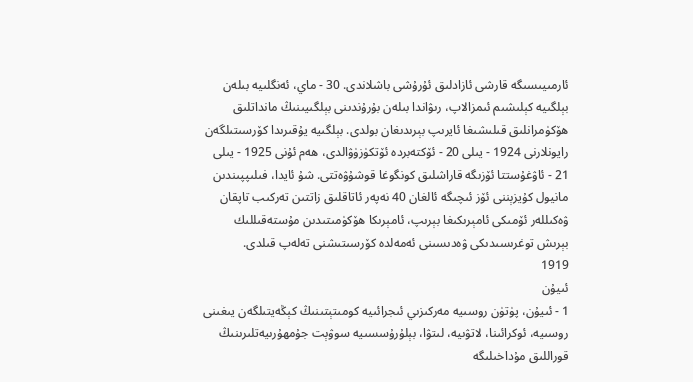ئارمىيىسىگە قارشى ئازادلىق ئۇرۇشى باشلاندى. 30 - ماي، ئەنگلىيە بىلەن بېلگىيە كېلىشىم ئىمزالاپ، رىۋاندا بىلەن بۇرۇندىنى بېلگىيىنىڭ مانداتلىق ھۆكۈمرانلىق قىلىشىغا ئايرىپ بېرىدىغان بولدى. بېلگىيە يۇقىرىدا كۆرسىتىلگەن رايونلارنى 1924 - يىلى 20 - ئۆكتەبردە ئۆتكۈزۈۋالدى، ھەم ئۇنى 1925 - يىلى 21 - ئاۋغۇستتا ئۆزىگە قاراشلىق كونگوغا قوشۇۋەتتى. شۇ ئايدا، فىلىپپىندىن مانيول كۇيزېننى ئۆز ئىچىگە ئالغان 40 نەپەر ئاتاقلىق زاتتىن تەركىب تاپقان ۋەكىللەر ئۆمىكى ئامېرىكىغا بېرىپ، ئامېرىكا ھۆكۈمىتىدىن مۇستەقىللىك بېرىش توغرىسىدىكى ۋەدىسىنى ئەمەلدە كۆرسىتىشنى تەلەپ قىلدى.
1919
ئىيۇن
1 - ئىيۇن، پۈتۈن روسىيە مەركىزىي ئىجرائىيە كومىتېتىنىڭ كېڭەيتىلگەن يىغىنى روسىيە، ئوكرائىنا، لاتۋىيە، لىتۋا، بېلۇرۇسسىيە سوۋېت جۇمھۇرىيەتلىرىنىڭ قوراللىق مۇداخىلىگە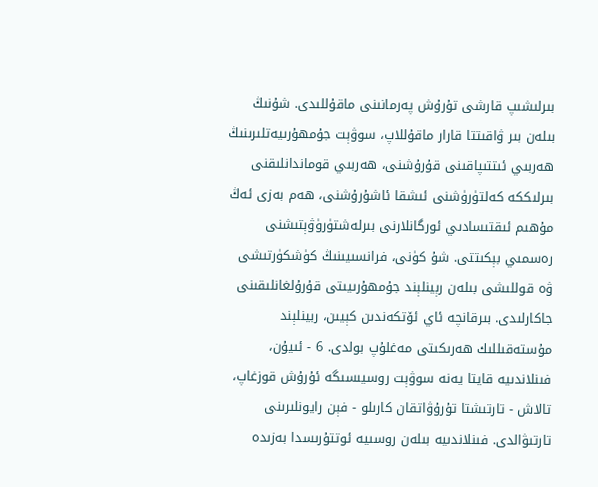بىرلىشىپ قارشى تۇرۇش پەرمانىنى ماقۇللىدى. شۇنىڭ بىلەن بىر ۋاقىتتا قارار ماقۇللاپ، سوۋېت جۇمھۇرىيەتلىرىنىڭ ھەربىي ئىتتىپاقىنى قۇرۇشنى، ھەربىي قوماندانلىقنى بىرلىككە كەلتۈرۈشنى ئىشقا ئاشۇرۇشنى، ھەم بەزى ئەڭ مۇھىم ئىقتىسادىي ئورگانلارنى بىرلەشتۈرۈۋېتىشنى رەسمىي بېكىتتى. شۇ كۈنى، فرانسىيىنىڭ كۈشكۈرتىشى ۋە قوللىشى بىلەن رېينلېند جۇمھۇرىيىتى قۇرۇلغانلىقىنى جاكارلىدى. بىرقانچە ئاي ئۆتكەندىن كېيىن، ربينلېند مۇستەقىللىك ھەرىكىتى مەغلۇپ بولدى. 6 - ئىيۇن، فىنلاندىيە قايتا يەنە سوۋېت روسيىسىگە ئۇرۇش قوزغاپ، تالاش - تارتىشتا تۇرۇۋاتقان كارىلو - فېن رايونلىرىنى تارتىۋالدى. فىنلاندىيە بىلەن روسىيە ئوتتۇرىسدا بەزىدە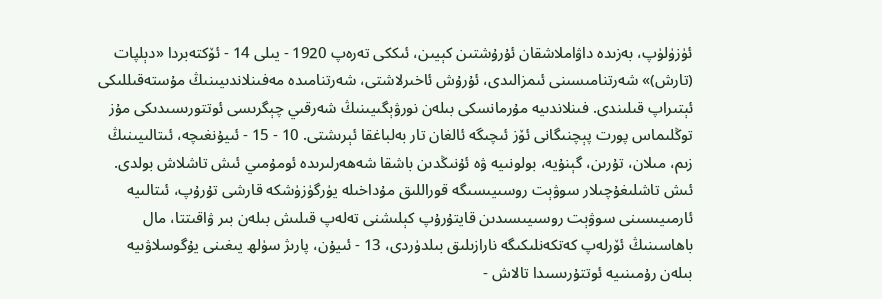ئۈزۈلۈپ، بەزىدە داۋاملاشقان ئۇرۇشتىن كېيىن، ئىككى تەرەپ 1920 - يىلى 14 - ئۆكتەبردا «دېلپات (تارش)» شەرتنامىسىنى ئىمزالىدى، ئۇرۇش ئاخىرلاشتى، شەرتنامىدە مەفىنلاندىيىنىڭ مۇستەقىللىكى ئېتىراپ قىلىندى. فىنلاندىيە مۇرمانسكى بىلەن نورۋېگىيىنىڭ شەرقىي چېگرىسى ئوتتورىسىدىكى مۇز توڭلىماس پورت پېچنىگانى ئۆز ئىچىگە ئالغان تار بەلباغقا ئېرىشتى. 10 - 15 - ئىيۇنغىچە، ئىتالىيىنىڭ زىم، مىلان، تۇرىن، گېنۇيە، بولونىيە ۋە ئۇنىڭدىن باشقا شەھەرلىرىدە ئومۇمىي ئىش تاشلاش بولدى. ئىش تاشلىغۇچىلار سوۋېت روسىيىسىگە قوراللىق مۇداخىلە يۈرگۈزۈشكە قارشى تۇرۇپ، ئىتالىيە ئارمىيىسىنى سوۋېت روسىيىسىدىن قايتۇرۇپ كېلىشنى تەلەپ قىلىش بىلەن بىر ۋاقىتتا، مال باھاسىنىڭ ئۆرلەپ كەتكەنلىكىگە نارازىلىق بىلدۈردى، 13 - ئىيۇن، پارىژ سۈلھ يىغىنى يۇگوسلاۋىيە بىلەن رۇمىنىيە ئوتتۇرىسىدا تالاش -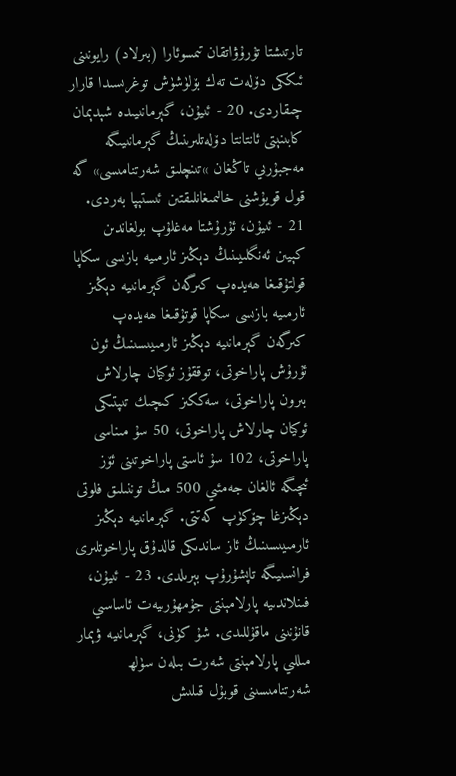تارتىشتا تۇرۇۋاتقان تىمسوئارا (بىرلاد) رايونىنى ئىككى دۆلەت تەك بۆلۈشۈش توغرىسىدا قارار چىقاردى. 20 - ئىيۇن، گېرمانىيىدە شېدېمان كابىنېتى ئانتانتا دۆلەتلىرىنىڭ گېرمانىيىگە مەجبۇرىي تاڭغان »تىنچلىق شەرتنامىسى» گە قول قويۇشنى خالىمىغانلىقتىن ئىستېپا بەردى. 21 - ئىيۇن، ئۇرۇشتا مەغلۇپ بولغاندىن كېيىن ئەنگلىيىنىڭ دېڭىز ئارمىيە بازىسى سكاپا قولتۇقىغا ھەيدەپ كىرگەن گېرمانىيە دېڭىز ئارمىيە بازىسى سكاپا قوتۇقىغا ھەيدەپ كىرگەن گېرمانىيە دېڭىز ئارمىيىسىنىڭ ئون ئۇرۇش پاراخوتى، توققۇز ئوكيان چارلاش بىرون پاراخوتى، سەككىز كىچىك تىپتىكى ئوكيان چارلاش پاراخوتى، 50 سۇ مىناسى پاراخوتى، 102 سۇ ئاستى پاراخوتىنى ئۆز ئىچىگە ئالغان جەمئىي 500 مىڭ توننىلىق فلوتى دېڭىزغا چۆكۈپ كەتتى. گېرمانىيە دېڭىز ئارمىيىسىنىڭ ئاز ساندىكى قالدۇق پاراخوتلىرى فرانسىيىگە تاپشۇرۇپ بېرىلدى. 23 - ئىيۇن، فىنلاندىيە پارلامېنتى جۇمھۇرىيەت ئاساسىي قانۇنىنى ماقۇللىدى. شۇ كۈنى، گېرمانىيە ۋېمار مىللىي پارلامېنتى شەرت بىلەن سۈلھ شەرتنامىسىنى قوبۇل قىلىش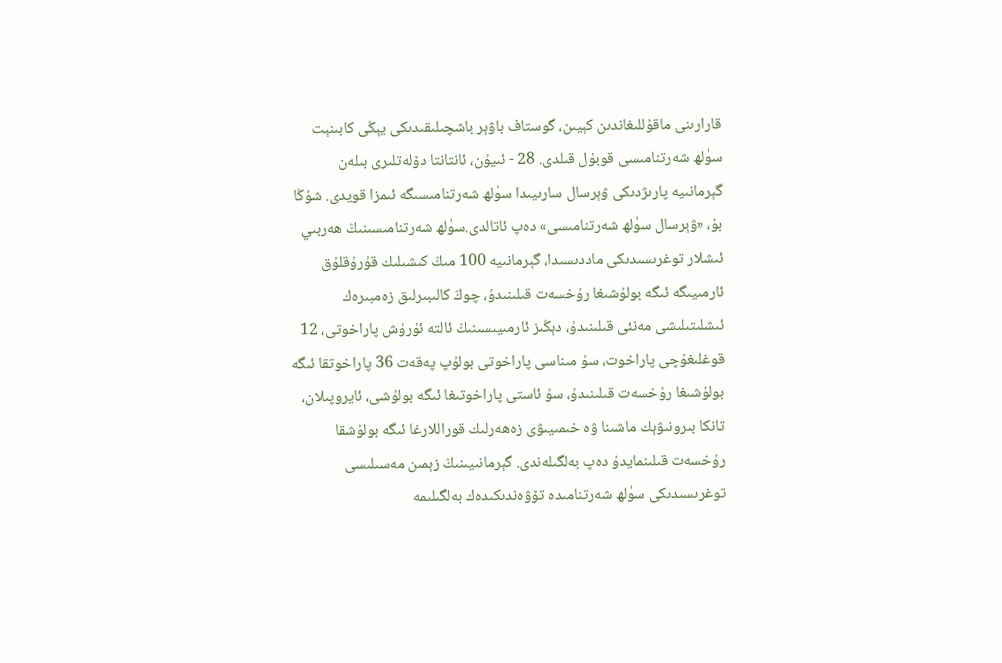قارارىنى ماقۇللىغاندىن كېيىن، گوستاف باۋېر باشچىلىقىدىكى يېڭى كابىنېت سۈلھ شەرتنامىسى قوبۇل قىلدى. 28 - ئىيۇن، ئانتانتا دۆلەتلىرى بىلەن گېرمانىيە پارىژدىكى ۋېرسال سارىيىدا سۈلھ شەرتنامىسىگە ئىمزا قويدى. شۇڭا بۇ، «ۋېرسال سۈلھ شەرتنامىسى» دەپ ئاتالدى.سۈلھ شەرتنامىسىنىڭ ھەربىي ئىشلار توغرىسىدىكى ماددىسىدا، گېرمانىيە 100 مىڭ كىشىلىك قۇرۇقلۇق ئارمىيىگە ئىگە بولۇشىغا رۇخسەت قىلىنىدۇ، چوڭ كالىبىرلىق زەمبىرەك ئىشلىتىلىشى مەنئى قىلىنىدۇ، دېڭىز ئارمىيىسىنىڭ ئالتە ئۇرۇش پاراخوتى، 12 قوغلىغۇچى پاراخوت، سۇ مىناسى پاراخوتى بولۇپ پەقەت 36 پاراخوتقا ئىگە بولۇشىغا رۇخسەت قىلىنىدۇ، سۇ ئاستى پاراخوتىغا ئىگە بولۇشى، ئايروپىلان، تانكا بىرونىۋېك ماشىنا ۋە خىمىيىۋى زەھەرلىك قوراللارغا ئىگە بولۇشقا رۇخسەت قىلىنمايدۇ دەپ بەلگىلەندى. گېرمانىيىنىڭ زېمىن مەسىلىسى توغرىسىدىكى سۈلھ شەرتنامىدە تۆۋەندىكىدەك بەلگىلىمە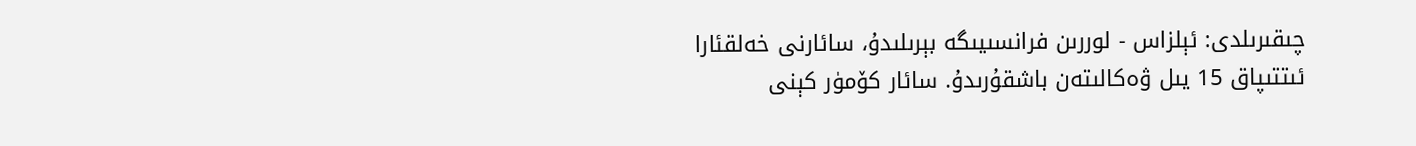چىقىرىلدى: ئېلزاس - لوررىن فرانسىيىگە بېرىلىدۇ، سائارنى خەلقئارا ئىتتىپاق 15 يىل ۋەكالىتەن باشقۇرىدۇ. سائار كۆمۈر كېنى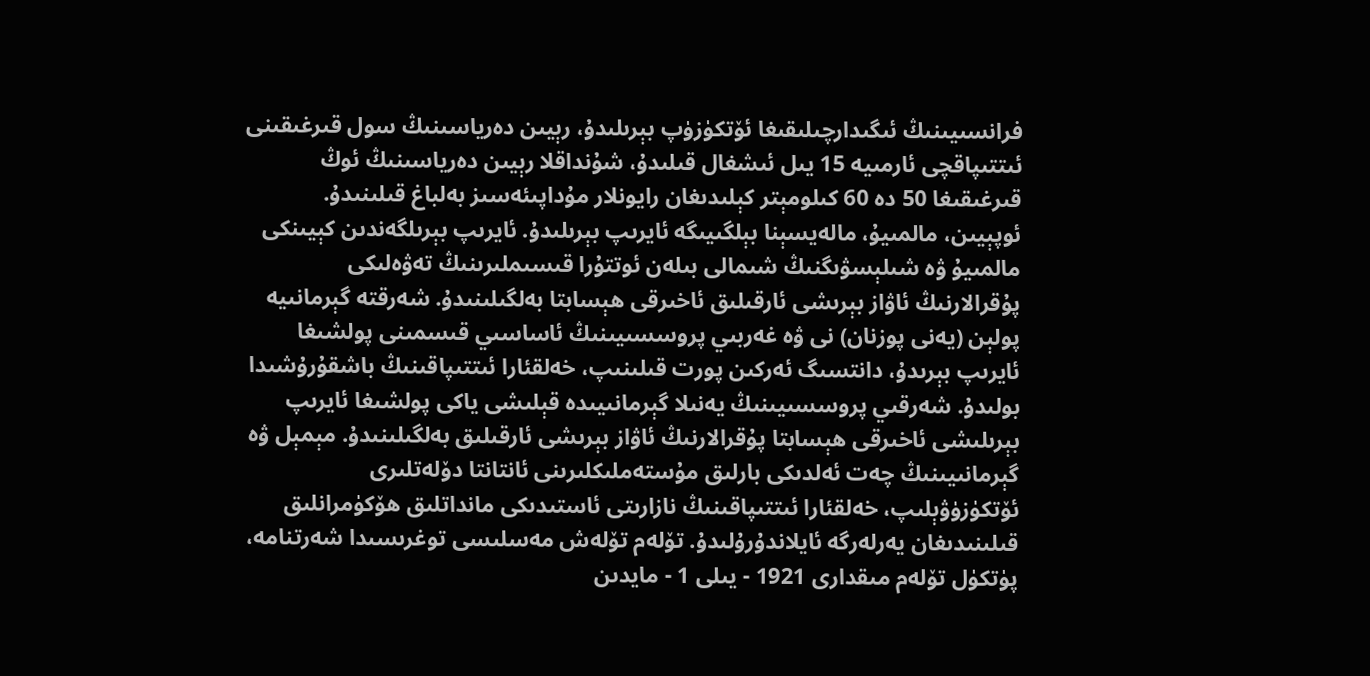فرانسىيىنىڭ ئىگىدارچىلىقىغا ئۆتكۈزۈپ بېرىلىدۇ، رېيىن دەرياسىنىڭ سول قىرغىقىنى ئىتتىپاقچى ئارمىيە 15 يىل ئىشغال قىلىدۇ، شۇنداقلا رېيىن دەرياسىنىڭ ئوڭ قىرغىقىغا 50 دە 60 كىلومېتر كېلىدىغان رايونلار مۇداپىئەسىز بەلباغ قىلىنىدۇ. ئوپېيىن، مالمىيۇ، مالەيسېنا بېلگىيىگە ئايرىپ بېرىلىدۇ. ئايرىپ بېرىلگەندىن كېيىنكى مالمىيۇ ۋە شىلېسۋىگنىڭ شىمالى بىلەن ئوتتۇرا قىسىملىرىنىڭ تەۋەلىكى پۇقرالارنىڭ ئاۋاز بېرىشى ئارقىلىق ئاخىرقى ھېسابتا بەلگىلىنىدۇ. شەرقتە گېرمانىيە پولېن (يەنى پوزنان) نى ۋە غەربىي پروسسىيىنىڭ ئاساسىي قىسمىنى پولشىغا ئايرىپ بېرىدۇ، دانتسىگ ئەركىن پورت قىلىنىپ، خەلقئارا ئىتتىپاقىنىڭ باشقۇرۇشىدا بولىدۇ. شەرقىي پروسسىيىنىڭ يەنىلا گېرمانىيىدە قېلىشى ياكى پولشىغا ئايرىپ بېرىلىشى ئاخىرقى ھېسابتا پۇقرالارنىڭ ئاۋاز بېرىشى ئارقىلىق بەلگىلىنىدۇ. مېمېل ۋە گېرمانىيىنىڭ چەت ئەلدىكى بارلىق مۇستەملىكلىرىنى ئانتانتا دۆلەتلىرى ئۆتكۈزۈۋېلىپ، خەلقئارا ئىتتىپاقىنىڭ نازارىتى ئاستىدىكى مانداتلىق ھۆكۈمرانلىق قىلىنىدىغان يەرلەرگە ئايلاندۇرۇلىدۇ. تۆلەم تۆلەش مەسلىسى توغرىسىدا شەرتنامە، پۈتكۈل تۆلەم مىقدارى 1921 - يىلى 1 - مايدىن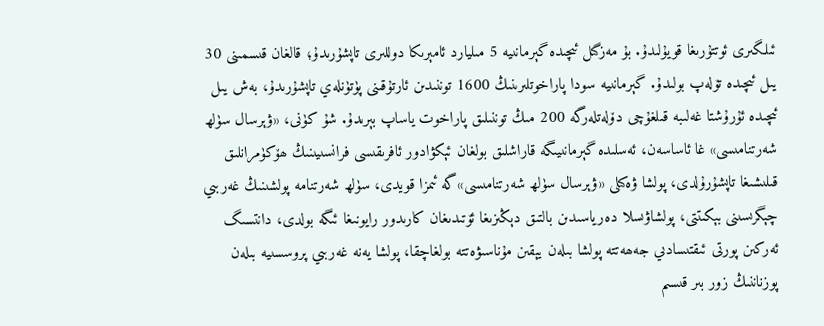ئىلگىرى ئوتتۇرىغا قويۇلىدۇ. بۇ مەزگىل ئىچىدە گېرمانىيە 5 مىليارد ئامېرىكا دوللىرى تاپشۇرىدۇ؛ قالغان قىسمىنى 30 يىل ئىچىدە تۆلەپ بولىدۇ. گېرمانىيە سودا پاراخوتلىرىنىڭ 1600 توننىدىن ئارتۇقىنى پۈتۈنلەي تاپشۇرىدۇ، بەش يىل ئىچىدە ئۇرۇشتا غەلىبە قىلغۇچى دۆلەتلەرگە 200 مىڭ توننىلىق پاراخوت ياساپ بېرىدۇ. شۇ كۈنى، «ۋېرسال سۈلھ شەرتنامىسى» غا ئاساسەن، ئەسلىدە گېرمانىيىگە قاراشلىق بولغان ئېكۋادور ئافرىقىسى فرانسىيىنىڭ ھۆكۈمرانلىق قىلىشىغا تاپشۇرۇلدى، پولشا ۋەكىلى «ۋېرسال سۈلھ شەرتنامىسى»گە ئىمزا قويدى، سۈلھ شەرتنامە پولشىنىڭ غەربىي چېگرىسىنى بېكىتتى، پولشاۋىسلا دەرياسىدىن بالتىق دېڭىزىغا ئۆتىدىغان كارىدور رايونىغا ئىگە بولدى، دانتسىگ ئەركىن پورتى ئىقتىسادىي جەھەتتە پولشا بىلەن يېقىن مۇناسىۋەتتە بولغاچقا، پولشا يەنە غەربىي پروسسىيە بىلەن پوزناننىڭ زور بىر قىسىم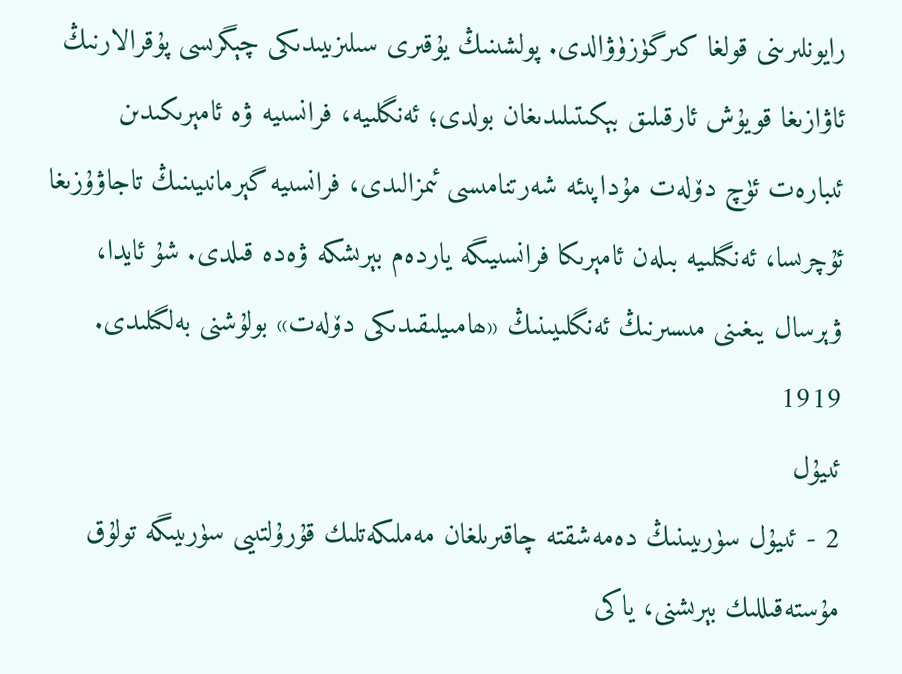رايونلىرىنى قولغا كىرگۈزۈۋالدى. پولشىنىڭ يۇقىرى سىلىزىيىدىكى چېگرىسى پۇقرالارنىڭ ئاۋازىغا قويۇش ئارقىلىق بېكىتىلىدىغان بولدى؛ ئەنگلىيە، فرانسىيە ۋە ئامېرىكىدىن ئىبارەت ئۈچ دۆلەت مۇداپىئە شەرتنامىسى ئىمزالىدى، فرانسىيە گېرمانىيىنىڭ تاجاۋۇزىغا ئۇچرىسا، ئەنگىلىيە بىلەن ئامېرىكا فرانسىيىگە ياردەم بېرىشكە ۋەدە قىلدى. شۇ ئايدا، ۋېرسال يىغىنى مىسىرنىڭ ئەنگلىيىنىڭ «ھامىيلىقىدىكى دۆلەت» بولۇشنى بەلگىلىدى.
1919
ئىيۇل
2 - ئىيۇل سۈرىيىنىڭ دەمەشقتە چاقىرىلغان مەملىكەتلىك قۇرۇلتىيى سۈرىيىگە تولۇق مۇستەقىللىك بېرىشنى، ياكى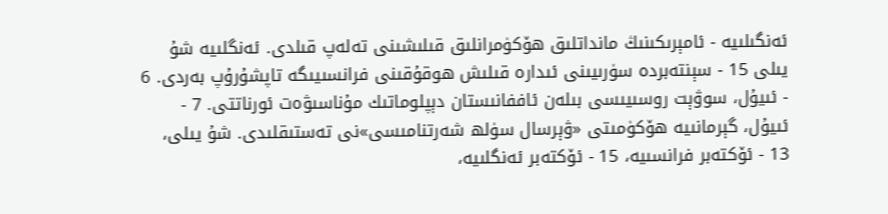ئەنگىلىيە - ئامېرىكىنىڭ مانداتلىق ھۆكۈمرانلىق قىلىشىنى تەلەپ قىلدى. ئەنگلىيە شۇ يىلى 15 - سېنتەبردە سۈرىيىنى ئىدارە قىلىش ھوقۇقىنى فرانسىيىگە تاپشۇرۇپ بەردى. 6 - ئىيۇل، سوۋېت روسىيىسى بىلەن ئاففانىستان دېپلوماتىك مۇناسىۋەت ئورناتتى. 7 - ئىيۇل، گېرمانىيە ھۆكۈمىتى «ۋېرسال سۈلھ شەرتنامىسى»نى تەستىقلىدى. شۇ يىلى، 13 - ئۆكتەبر فرانسىيە، 15 - ئۆكتەبر ئەنگلىيە،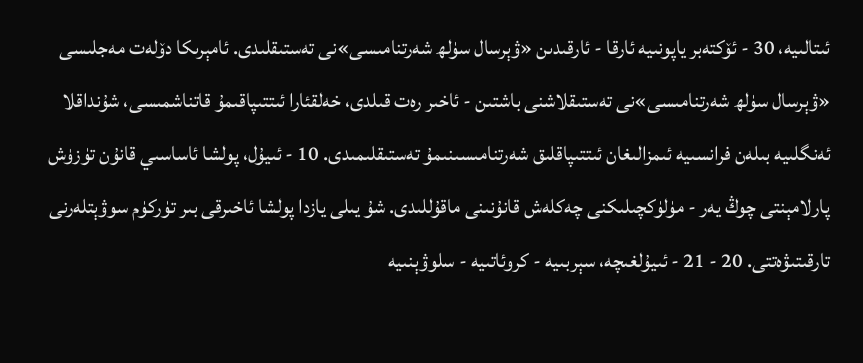ئىتالىيە، 30 - ئۆكتەبر ياپونىيە ئارقا - ئارقىدىن «ۋېرسال سۈلھ شەرتنامىسى»نى تەستىقلىدى. ئامېرىكا دۆلەت مەجلىسى «ۋېرسال سۈلھ شەرتنامىسى»نى تەستىقلاشنى باشتىن - ئاخىر رەت قىلدى، خەلقئارا ئىتتىپاقىمۇ قاتناشمىسى، شۇنداقلا ئەنگلىيە بىلەن فرانسىيە ئىمزالىغان ئىتتىپاقلىق شەرتنامىسىنىمۇ تەستىقلىمىدى. 10 - ئىيۇل، پولشا ئاساسىي قانۇن تۈزۈش پارلامېنتى چوڭ يەر - مۈلۈكچىلىكنى چەكلەش قانۇنىنى ماقۇللىدى. شۇ يىلى يازدا پولشا ئاخىرقى بىر تۈركۈم سوۋېتلەرنى تارقىتىۋەتتى. 20 - 21 - ئىيۇلغىچە، سېربىيە - كروئاتىيە - سلوۋېنىيە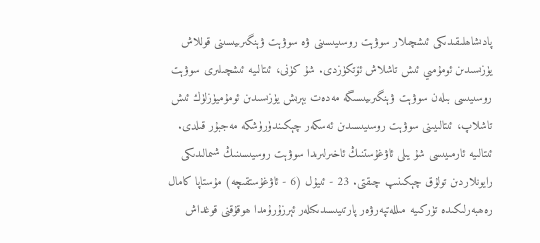پادىشاھلىقىدىكى ئىشچىلار سوۋېت روسىيىسىنى ۋە سوۋېت ۋېنگىرىيىسىنى قوللاش يۈزىسىدىن ئومۇمىي ئىش تاشلاش ئۆتكۈزدى. شۇ كۈنى، ئىتالىيە ئىشچىلىرى سوۋېت روسىيىسى بىلەن سوۋېت ۋېنگىرىيىسىگە مەدەت بېرىش يۈزىسىدىن ئومۇميۈزلۈك ئىش تاشلاپ، ئىتالىيىنى سوۋېت روسىيىسىدىن ئەسكەر چېكىندۈرۈشكە مەجبۇر قىلدى. ئىتالىيە ئارمىيىسى شۇ يىلى ئاۋغۇستنىڭ ئاخىرلىرىدا سوۋېت روسيىسىنىڭ شىمالىدىكى رايونلاردىن تولۇق چېكىنىپ چىقتى. 23 - ئىيۇل (6 - ئاۋغۇستقىچە) مۇستاپا كامال رەھبەرلىكىدە تۈركىيە مىللەتپەرۋەر پارتىيىسىدىكىلەر ئېرزۇرۇمدا ھوقۇقنى قوغداش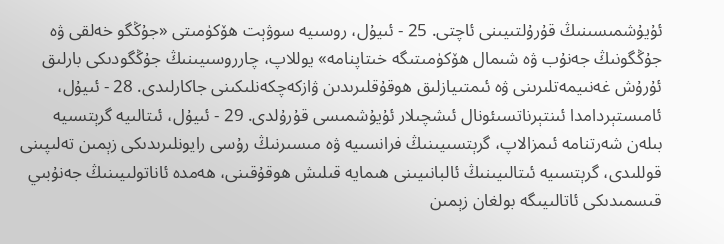ئۇيۇشمىسىنىڭ قۇرۇلتىيىنى ئاچتى. 25 - ئىيۇل، روسىيە سوۋېت ھۆكۈمىتى «جۇڭگو خەلقى ۋە جۇڭگونىڭ جەنۇب ۋە شىمال ھۆكۈمىتىگە خىتاپنامە» يوللاپ، چارروسىيىنىڭ جۇڭگودىكى بارلىق ئۇرۇش غەنىيمەتلىرىنى ۋە ئىمتىيازلىق ھوقۇقلىرىدىن ۋازكەچكەنلىكىنى جاكارلىدى. 28 - ئىيۇل، ئامىستېردامدا ئىنتېرناتسىئونال ئىشچىلار ئۇيۇشمىسى قۇرۇلدى. 29 - ئىيۇل، ئىتالىيە گرېتسىيە بىلەن شەرتنامە ئىمزالاپ، گرېتسىيىنىڭ فرانسىيە ۋە مىسىرنىڭ رۇسى رايونلىرىدىكى زېمىن تەلىپىنى قوللىدى، گرېتسىيە ئىتالىيىنىڭ ئالبانىيىنى ھىمايە قىلىش ھوقۇقىنى، ھەمدە ئاناتولىيىنىڭ جەنۇبىي قىسمىدىكى ئاتالىيىگە بولغان زېمىن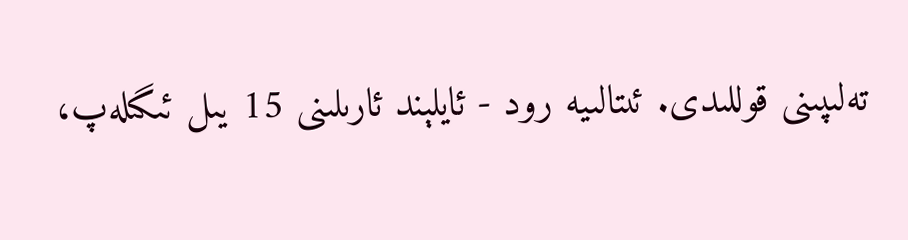تەلىپىنى قوللىدى. ئىتالىيە رود - ئايلېند ئارىلىنى 15 يىل ئىگىلەپ،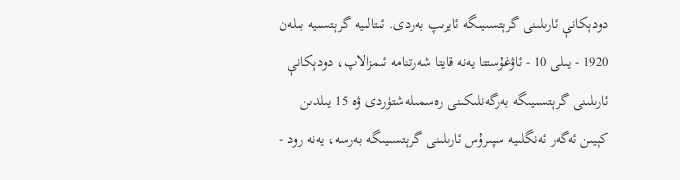دودېكانې ئارىلىنى گرېتسىيىگە ئايرىپ بەردى. ئىتالىيە گرېتسىيە بىلەن 1920 - يىلى 10 - ئاۋغۇستتا يەنە قايتا شەرتنامە ئىمزالاپ، دودېكانې ئارىلىنى گرېتسىيىگە بەرگەنلىكىنى رەسمىلەشتۈردى ۋە 15 يىلدىن كېيىن ئەگەر ئەنگلىيە سپىرۇس ئارىلىنى گرېتسىيىگە بەرسە، يەنە رود -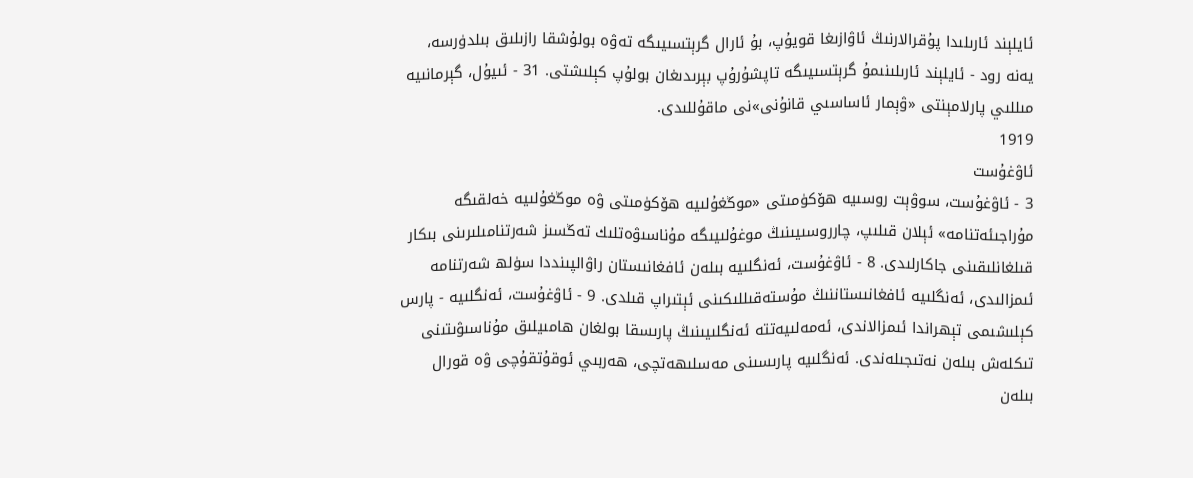ئايلېند ئارىلىدا پۇقرالارنىڭ ئاۋازىغا قويۇپ، بۇ ئارال گرېتسىيىگە تەۋە بولۇشقا رازىلىق بىلدۈرسە، يەنە رود - ئايلېند ئارىلىنىمۇ گرېتسىيىگە تاپشۇرۇپ بېرىدىغان بولۇپ كېلىشتى. 31 - ئىيۇل، گېرمانىيە مىللىي پارلامېنتى «ۋېمار ئاساسىي قانۇنى»نى ماقۇللىدى.
1919
ئاۋغۇست
3 - ئاۋغۇست، سوۋېت روسىيە ھۆكۈمىتى «موڭغۇلىيە ھۆكۈمىتى ۋە موڭغۇلىيە خەلقىگە مۇراجىئەتنامە» ئېلان قىلىپ، چارروسىيىنىڭ موغۇلىيىگە مۇناسىۋەتلىك تەڭسىز شەرتنامىلىرىنى بىكار قىلغانلىقىنى جاكارلىدى. 8 - ئاۋغۇست، ئەنگلىيە بىلەن ئافغانىستان راۋالپىنددا سۈلھ شەرتنامە ئىمزالىدى، ئەنگلىيە ئافغانىستاننىڭ مۇستەقىللىكىنى ئېتىراپ قىلدى. 9 - ئاۋغۇست، ئەنگلىيە - پارس كېلىشىمى تېھراندا ئىمزالاندى، ئەمەلىيەتتە ئەنگلىيىنىڭ پارىسقا بولغان ھامىيلىق مۇناسىۋىتىنى تىكلەش بىلەن نەتىجىلەندى. ئەنگلىيە پارىسىنى مەسلىھەتچى، ھەربىي ئوقۇتقۇچى ۋە قورال بىلەن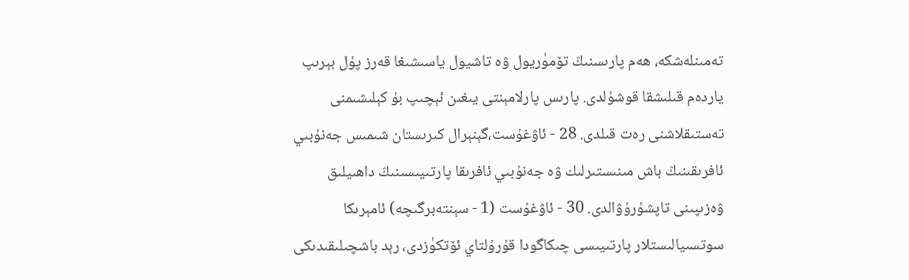تەمىنلەشكە، ھەم پارىسنىڭ تۆمۈريول ۋە تاشيول ياسىشىغا قەرز پۇل بېرىپ ياردەم قىلىشقا قوشۇلدى. پارىس پارلامېنتى يىغىن ئېچىپ بۇ كېلىشىمنى تەستىقلاشنى رەت قىلدى. 28 - ئاۋغۇست،گېنېرال كىرىستان شىمىس جەنۇبىي ئافرىقىنىڭ باش مىنىستىرلىك ۋە جەنۇبىي ئافرىقا پارتىيىسىنىڭ داھىيلىق ۋەزىپىنى تاپشۇرۇۋالدى. 30 - ئاۋغۇست (1 - سېنتەبرگىچە) ئامېرىكا سوتسىيالىستلار پارتىيىسى چىكاگودا قۇرۇلتاي ئۆتكۈزدى، رېد باشچىلىقىدىكى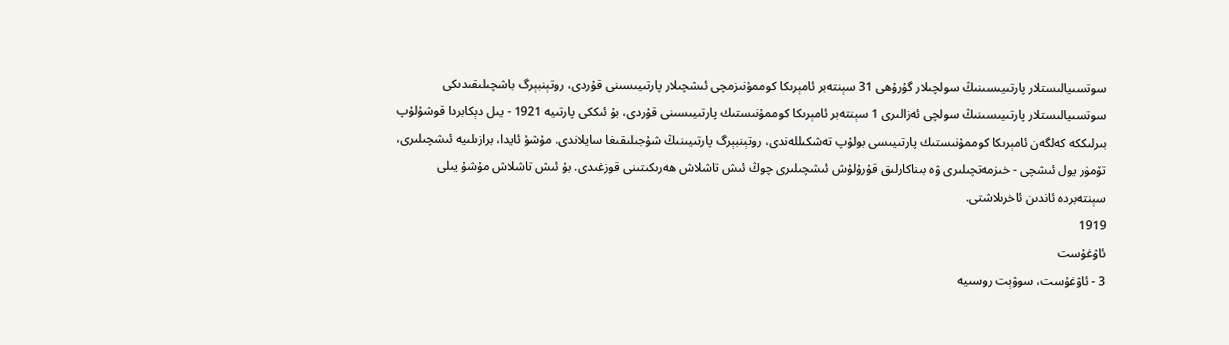سوتسىيالىستلار پارتىيىسىنىڭ سولچىلار گۇرۇھى 31 سېنتەبر ئامېرىكا كوممۇنىزمچى ئىشچىلار پارتىيىسىنى قۇردى، روتېنبېرگ باشچىلىقىدىكى سوتسىيالىستلار پارتىيىسىنىڭ سولچى ئەزالىرى 1 سېنتەبر ئامېرىكا كوممۇنىستىك پارتىيىسىنى قۇردى، بۇ ئىككى پارتىيە 1921 - يىل دېكابردا قوشۇلۇپ بىرلىككە كەلگەن ئامېرىكا كوممۇنىستىك پارتىيىسى بولۇپ تەشكىللەندى، روتېنبېرگ پارتىيىنىڭ شۇجىلىقىغا سايلاندى. مۇشۇ ئايدا، برازىلىيە ئىشچىلىرى، تۆمۈر يول ئىشچى - خىزمەتچىلىرى ۋە بىناكارلىق قۇرۇلۇش ئىشچىلىرى چوڭ ئىش تاشلاش ھەرىكىتىنى قوزغىدى. بۇ ئىش تاشلاش مۇشۇ يىلى سېنتەبردە ئاندىن ئاخرىلاشتى.
1919
ئاۋغۇست
3 - ئاۋغۇست، سوۋېت روسىيە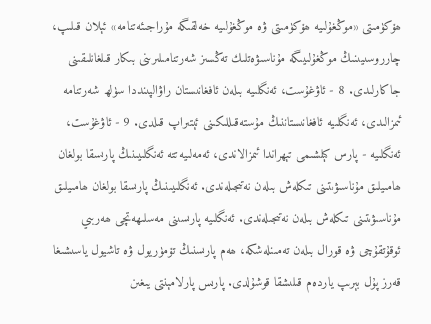ھۆكۈمىتى «موڭغۇلىيە ھۆكۈمىتى ۋە موڭغۇلىيە خەلقىگە مۇراجىئەتنامە» ئېلان قىلىپ، چارروسىيىنىڭ موڭغۇلىيىگە مۇناسىۋەتلىك تەڭسىز شەرتنامىلىرىنى بىكار قىلغانلىقىنى جاكارلىدى. 8 - ئاۋغۇست، ئەنگلىيە بىلەن ئافغانىستان راۋالپىنددا سۈلھ شەرتنامە ئىمزالىدى، ئەنگلىيە ئافغانىستاننىڭ مۇستەقىللىكىنى ئېتىراپ قىلدى. 9 - ئاۋغۇست، ئەنگلىيە - پارس كېلشىمى تېھراندا ئىمزالاندى، ئەمەلىيەتتە ئەنگلىيىنىڭ پارىسقا بولغان ھامىيلىق مۇناسىۋىتىنى تىكلەش بىلەن نەتىجىلەندى. ئەنگلىيىنىڭ پارىسقا بولغان ھامىيلىق مۇناسىۋىتىنى تىكلەش بىلەن نەتىجىلەندى. ئەنگلىيە پارىسىنى مەسلىھەتچى ھەربىي ئوقۇتقۇچى ۋە قورال بىلەن تەمىنلەشكە، ھەم پارىسنىڭ تۆمۈريول ۋە تاشيول ياسىشىغا قەرز پۇل بېرىپ ياردەم قىلىشقا قوشۇلدى. پارىس پارلامېنتى يىغىن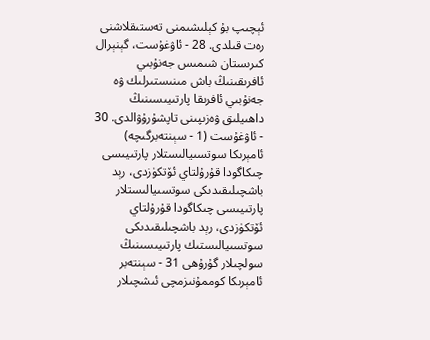ئېچىپ بۇ كېلىشىمنى تەستىقلاشنى رەت قىلدى. 28 - ئاۋغۇست، گېنېرال كىرىستان شىمىس جەنۇبىي ئافرىقىنىڭ باش مىنىستىرلىك ۋە جەنۇبىي ئافرىقا پارتىيىسىنىڭ داھىيلىق ۋەزىپىنى تاپشۇرۇۋالدى. 30 - ئاۋغۇست (1 - سېنتەبرگىچە) ئامېرىكا سوتسىيالىستلار پارتىيىسى چىكاگودا قۇرۇلتاي ئۆتكۈزدى، رېد باشچىلىقىدىكى سوتسىيالىستلار پارتىيىسى چىكاگودا قۇرۇلتاي ئۆتكۈزدى، رېد باشچىلىقىدىكى سوتسىيالىستىك پارتىيىسىنىڭ سولچىلار گۇرۇھى 31 - سېنتەبر ئامېرىكا كوممۇنىزمچى ئىشچىلار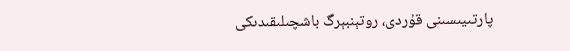پارتىيىسىنى قۇردى، روتېنبېرگ باشچىلىقىدىكى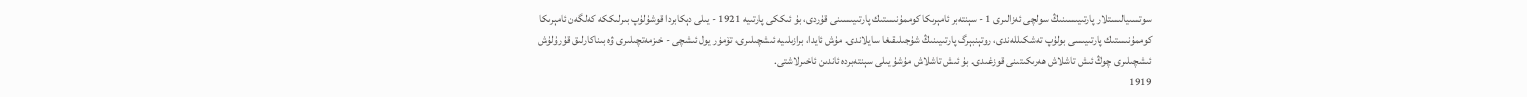سوتسىيالىستلار پارتىيىسىنىڭ سولچى ئەزالىرى 1 - سېنتەبر ئامېرىكا كوممۇنىستىك پارتىيىسىنى قۇردى، بۇ ئىككى پارتىيە 1921 - يىلى دېكابردا قوشۇلۇپ بىرلىككە كەلگەن ئامېرىكا كوممۇنىستىك پارتىيىسى بولۇپ تەشكىللەندى، روتېنبېرگ پارتىيىنىڭ شۇجىلىقىغا سايلاندى. مۇش ئايدا، برازىلىيە ئىشچىلىرى، تۆمۈر يول ئىشچى - خىزمەتچىلىرى ۋە بىناكارلىق قۇرۇلۇش ئىشچىلىرى چوڭ ئىش تاشلاش ھەرىكىتىنى قوزغىدى. بۇ ئىش تاشلاش مۇشۇ يىلى سېنتەبردە ئاندىن ئاخىرلاشتى.
1919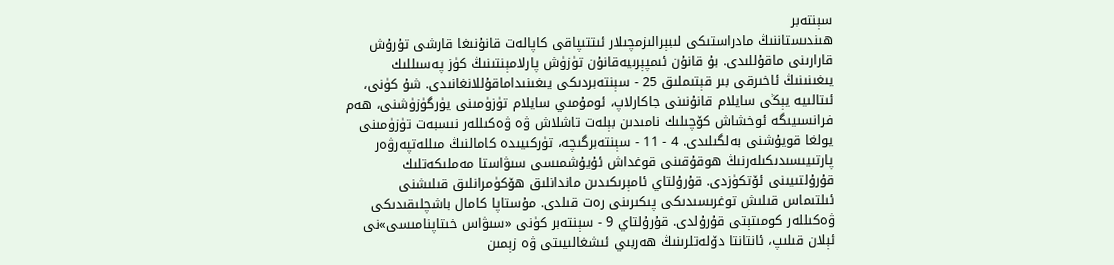سېنتەبر
ھىندىستاننىڭ مادراستىكى لىبېرالىزمچىلار ئىتتىپاقى كاپالەت قانۇنىغا قارشى تۇرۇش قارارىنى ماقۇللىدى. بۇ قانۇن ئىمپېرىيەقانۇن تۈزۈش پارلامېنتىنىڭ كۈز پەسىللىك يىغىنىنىڭ ئاخىرقى بىر قېتىملىق 25 - سېنتەبردىكى يىغىنىداماقۇللانغانىدى. شۇ كۈنى، ئىتالىيە يېڭى سايلام قانۇنىنى جاكارلاپ، ئومۇمىي سايلام تۈزۈمىنى يۈرگۈزۈشنى، ھەم فرانسىيىگە ئوخشاش كۆچىلىك نامىدىن بېلەت تاشلاش ۋە ۋەكىللەر نىسبەت تۈزۈمىنى يولغا قويۇشنى بەلگىلىدى. 4 - 11 - سېنتەبرگىچە، تۈركىيىدە كامالنىڭ مىللەتپەرۋەر پارتىيىسىدىكىلەرنىڭ ھوقۇقىنى قوغداش ئۇيۇشمىسى سىۋاستا مەملىكەتلىك قۇرۇلتىيىنى ئۆتكۈزدى. قۇرۇلتاي ئامېرىكىدىن ماندانلىق ھۆكۈمرانلىق قىلىشنى ئىلتىماس قىلىش توغرىسىدىكى پىكىرىنى رەت قىلدى. مۇستاپا كامال باشچلىقىدىكى ۋەكىللەر كومىتېتى قۇرۇلدى. قۇرۇلتاي 9 - سېنتەبر كۈنى «سىۋاس خىتاپنامىسى»نى ئېلان قىلىپ، ئانتانتا دۆلەتلرىنىڭ ھەربىي ئىشغالىيىتى ۋە زېمىن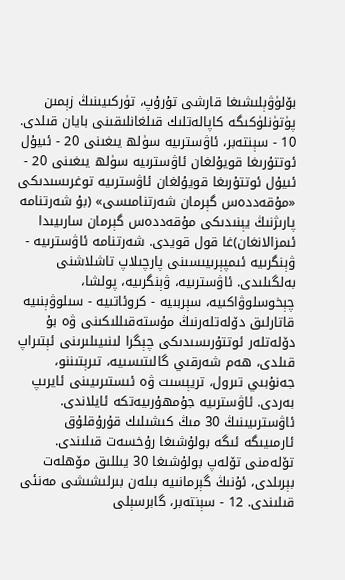بۆلۈۋېلىشىغا قارشى تۇرۇپ، تۈركىيىنىڭ زېمىن پۈتۈنلۈكىگە كاپالەتلىك قىلغانلىقىنى بايان قىلدى. 10 - سېنتەبر، ئاۋسترىيە سۈلھ يىغىنى 20 - ئىيۇل ئوتتۇرىغا قويۇلغان ئاۋسترىيە سۈلھ يىغىنى 20 - ئىيۇل ئوتتۇرىغا قويۇلغان ئاۋسترىيە توغرىسىدىكى «مۇقەددەس گېرمان شەرتنامىسى» (بۇ شەرتنامە پارىژنىڭ يېنىدىكى مۇقەددەس گېرمان سارىيىدا ئىمزالانغان)غا قول قويدى. شەرتنامە ئاۋسترىيە - ۋېنگرىيە ئىمپېرىيىسىنى پارچىلاپ تاشلاشنى بەلگىلىدى. ئاۋسترىيە، ۋېنگرىيە، پولشا، چېخوسلوۋاكىيە، سېربىيە - كروئاتىيە - سىلوۋېنىيە قاتارلىق دۆلەتلەرنىڭ مۇستەقىللىكىنى ۋە بۇ دۆلەتلەر ئوتتۇرىسىدىكى چېگرا لىنىيىلىرىنى ئېتىراپ قىلدى، ھەم شەرقىي گالىتىسىيە، تىرېتىننو، جەنۇبىي تىرول، تريېسىت ۋە ئىستىرىيىنى ئايرىپ بەردى. ئاۋسترىيە جۇمھۇرىيەتكە ئايلاندى. ئاۋسترىيىنىڭ 30 مىڭ كىشىلىك قۇرۇقلۇق ئارمىيىگە ئىگە بولۇشىغا رۇخسەت قىلىندى. تۆلەمنى تۆلەپ بولۇشىغا 30 يىللىق مۆھلەت بېرىلدى، ئۇنىڭ گېرمانىيە بىلەن بىرلىشىشى مەنئى قىلىندى. 12 - سېنتەبر، گابرسېلى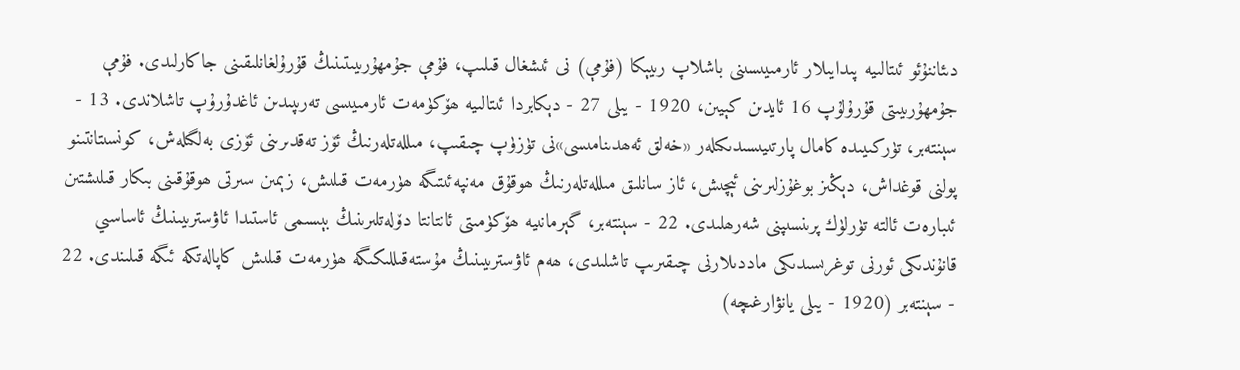دىئاننۇئو ئىتالىيە پىدايىلار ئارمىيىسىنى باشلاپ رىيېكا (فۇمې) نى ئىشغال قىلىپ، فۇمې جۇمھۇرىيىتىنىڭ قۇرۇلغانلىقىنى جاكارلىدى. فۇمې جۇمھۇرىيىتى قۇرۇلۇپ 16 ئايدىن كېيىن، 1920 - يىلى 27 - دېكابردا ئىتالىيە ھۆكۈمەت ئارمىيىسى تەرىپىدىن ئاغدۇرۇپ تاشلاندى. 13 - سېنتەبر، تۈركىيىدە كامال پارتىيىسىدىكىلەر «خەلق ئەھدىنامىسى»نى تۈزۈپ چىقىپ، مىللەتلەرنىڭ ئۆز تەقدىرىنى ئۆزى بەلگىلەش، كونسىتانتىنو پولنى قوغداش، دېڭىز بوغۇزلىرىنى ئېچىش، ئاز سانلىق مىللەتلەرنىڭ ھوقۇق مەنپەئىتىگە ھۈرمەت قىلىش، زېمىن سىرتى ھوقۇقىنى بىكار قىلىشتىن ئىبارەت ئالتە تۈرلۈك پرىنسىپنى شەرھلىدى. 22 - سېنتەبر، گېرمانىيە ھۆكۈمىتى ئانتانتا دۆلەتلىرىنىڭ بېسىمى ئاستىدا ئاۋسترىيىنىڭ ئاساسىي قانۇندىكى ئورنى توغرىسىدىكى ماددىلارنى چىقىرىپ تاشلىدى، ھەم ئاۋسترىيىنىڭ مۇستەقىللىكىگە ھۈرمەت قىلىش كاپالەتكە ئىگە قىلىندى. 22 - سېنتەبر (1920 - يىلى يانۋارغىچە)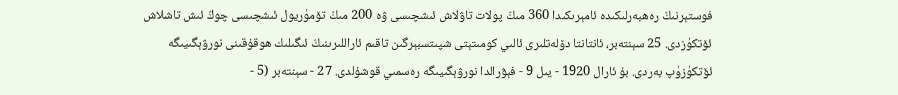فوستېرنىڭ رەھبەرلىكىدە ئامېرىكىدا 360 مىڭ پولات تاۋلاش ئىشچىسى ۋە 200 مىڭ تۆمۈريول ئىشچىسى چوڭ ئىش تاشلاش ئۆتكۈزدى. 25 سېنتەبر، ئانتانتا دۆلەتلىرى ئالىي كومىتېتى شپىتسبېرگىن تاقىم ئاراللىرىنىڭ ئىگىلىك ھوقۇقىنى نورۋېگىيىگە ئۆتكۈزۈپ بەردى. بۇ ئارال 1920 - يىل 9 - فېۋرالدا نورۋېگىيىگە رەسمىي قوشۇلدى. 27 - سېنتەبر (5 -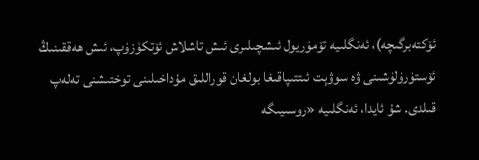ئۆكتەبرگىچە)، ئەنگلىيە تۆمۈريول ئىشچىلىرى ئىش تاشلاش ئۆتكۈزۈپ، ئىش ھەققىنىڭ ئۆستۈرۈلۈشىنى ۋە سوۋېت ئىتتىپاقىغا بولغان قوراللىق مۇداخىلىنى توختىشنى تەلەپ قىلدى. شۇ ئايدا، ئەنگلىيە «روسىيىگە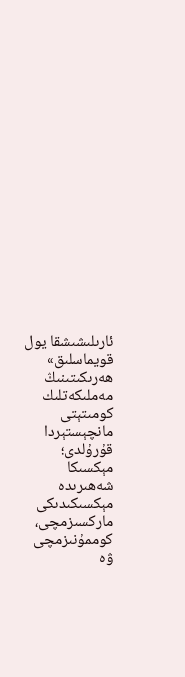ئارىلىشىشقا يول قويماسلىق» ھەرىكىتىنىڭ مەملىكەتلىك كومىتېتى مانچېستېردا قۇرۇلدى؛ مېكسىكا شەھىرىدە مېكسىكىدىكى ماركسىزمچى، كوممۇنىزمچى ۋە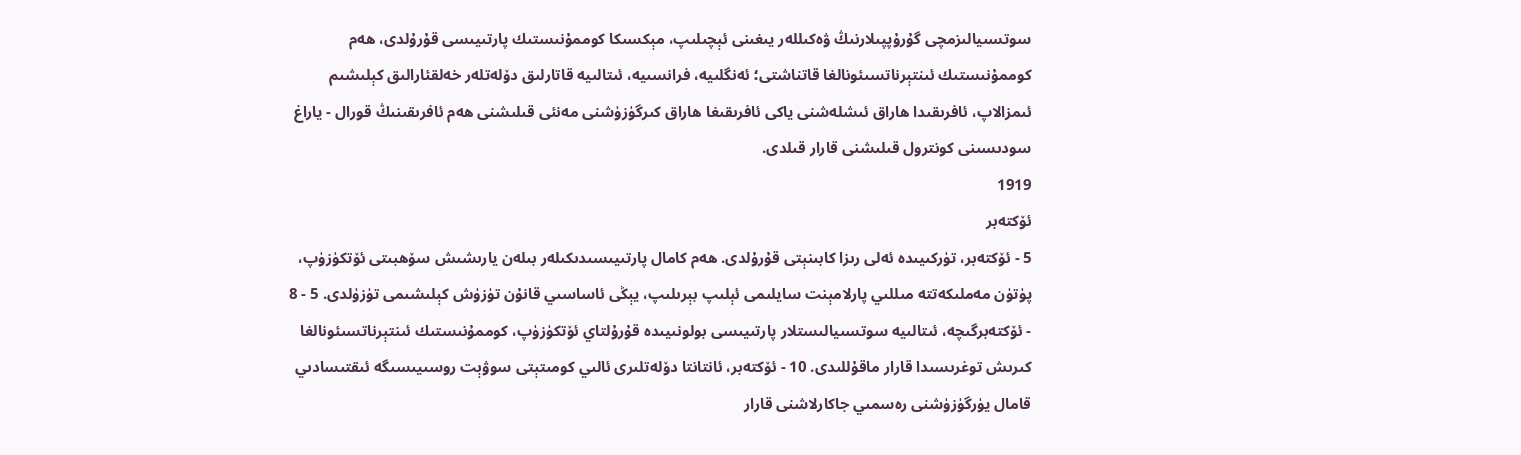سوتسىيالىزمچى گۇرۇپپىلارنىڭ ۋەكىللەر يىغىنى ئېچىلىپ، مېكسىكا كوممۇنىستىك پارتىيىسى قۇرۇلدى، ھەم كوممۇنىستىك ئىنتېرناتسىئونالغا قاتناشتى؛ ئەنگلىيە، فرانسىيە، ئىتالىيە قاتارلىق دۆلەتلەر خەلقئارالىق كېلىشىم ئىمزالاپ، ئافرىقىدا ھاراق ئىشلەشنى ياكى ئافرىقىغا ھاراق كىرگۈزۈشنى مەنئى قىلىشنى ھەم ئافرىقىنىڭ قورال - ياراغ سودىسىنى كونترول قىلىشنى قارار قىلدى.
1919
ئۆكتەبر
5 - ئۆكتەبر، تۈركىيىدە ئەلى رىزا كابىنېتى قۇرۇلدى. ھەم كامال پارتىيىسىدىكىلەر بىلەن يارىشىش سۆھبىتى ئۆتكۈزۈپ، پۈتۈن مەملىكەتتە مىللىي پارلامېنت سايلىمى ئېلىپ بېرىلىپ، يېڭى ئاساسىي قانۇن تۈزۈش كېلىشىمى تۈزۈلدى. 5 - 8 - ئۆكتەبرگىچە، ئىتالىيە سوتسىيالىستلار پارتىيىسى بولونىيىدە قۇرۇلتاي ئۆتكۈزۈپ، كوممۇنىستىك ئىنتېرناتسىئونالغا كىرىش توغرىسىدا قارار ماقۇللىدى. 10 - ئۆكتەبر، ئانتانتا دۆلەتلىرى ئالىي كومىتېتى سوۋېت روسىيىسىگە ئىقتىسادىي قامال يۈرگۈزۈشنى رەسمىي جاكارلاشنى قارار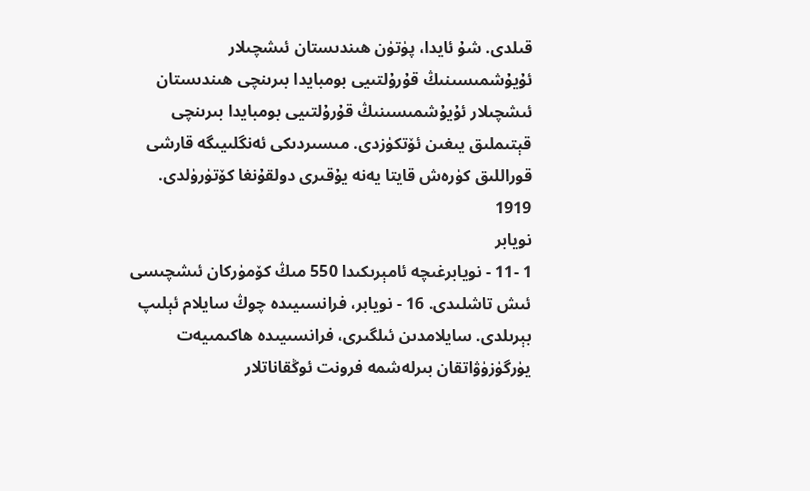قىلدى. شۇ ئايدا، پۈتۈن ھىندىستان ئىشچىلار ئۇيۇشمىسىنىڭ قۇرۇلتىيى بومبايدا بىرىنچى ھىندىستان ئىشچىلار ئۇيۇشمىسىنىڭ قۇرۇلتىيى بومبايدا بىرىنچى قېتىملىق يىغىن ئۆتكۈزدى. مىسىردىكى ئەنگلىيىگە قارشى قوراللىق كۈرەش قايتا يەنە يۇقىرى دولقۇنغا كۆتۈرۈلدى.
1919
نويابر
1 -11 - نويابرغىچە ئامېرىكىدا 550 مىڭ كۆمۈركان ئىشچىسى ئىش تاشلىدى. 16 - نويابر، فرانسىيىدە چوڭ سايلام ئېلىپ بېرىلدى. سايلامدىن ئىلگىرى، فرانسىيىدە ھاكىمىيەت يۈرگۈزۈۋاتقان بىرلەشمە فرونت ئوڭقاناتلار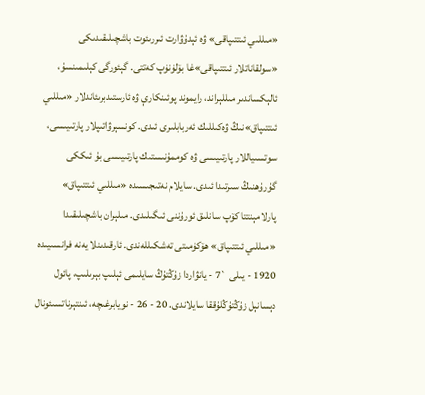«مىللىي ئىتتىپاقى» ۋە ئېدۇۋارت ئىررىئوت باشچىلىقىدىكى «سولقاناتلار ئىتتىپاقى»غا بۆلۈنۈپ كەتتى. گېئورگى كېلىمىنسۇ، ئالېكساندىر مىللېراند، رايموند پوئىنكارې ۋە ئارستىدبرىئاندلار «مىللىي ئىتتىپاق»نىڭ ۋەكىللىك ئەربابلىرى ئىدى. كونسېرۋاتىپلار پارتىيىسى، سوتسىياللار پارتىيىسى ۋە كوممۇنىستىك پارتىيىسى بۇ ئىككى گۇرۇھنىڭ سىرتىدا ئىدى. سايلام نەتىجىسىدە «مىللىي ئىتتىپاق» پارلامېنتتا كۆپ سانلىق ئورۇننى ئىگىلىدى. مىلېران باشچىلىقىدا «مىللىي ئىتتىپاق» ھۆكۈمىتى تەشكىللەندى. ئارقىدىنلا يەنە فرانسىيىدە 1920 - يىلى `7 - يانۋاردا زۇڭتۇڭ سايلىمى ئېلىپ بېرىلىپ، پائول دېسانېل زۇڭتۇڭلۇققا سايلاندى. 20 - 26 - نويابرغىچە، ئىنتېرناتسىئونال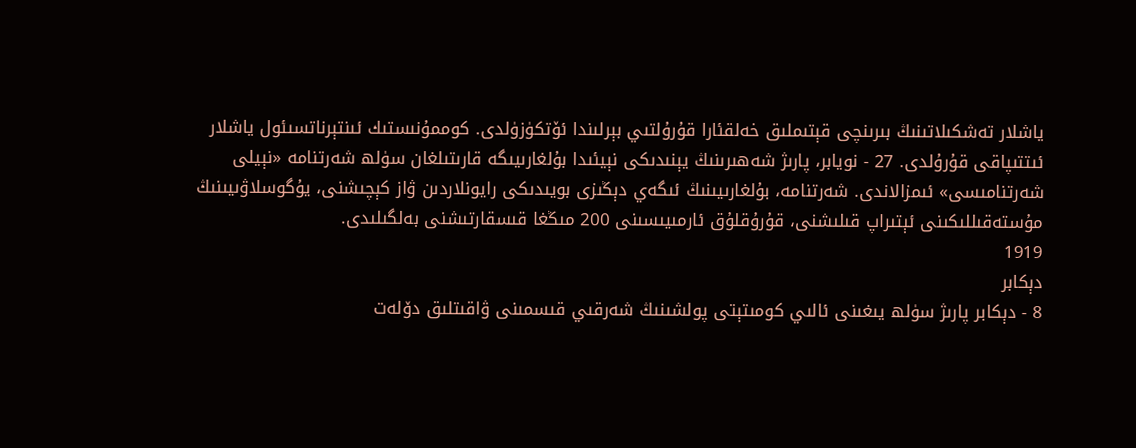ياشلار تەشكىلاتىنىڭ بىرىنچى قېتىملىق خەلقئارا قۇرۇلتىي بېرلىندا ئۆتكۈزۈلدى. كوممۇنىستىك ئىنتېرناتسىئول ياشلار ئىتتىپاقى قۇرۇلدى. 27 - نويابر، پارىژ شەھىرىنىڭ يېنىدىكى نېيئىدا بۇلغارىيىگە قارىتىلغان سۈلھ شەرتنامە «نېيلى شەرتنامىسى» ئىمزالاندى. شەرتنامە، بۇلغارىيىنىڭ ئىگەي دېڭىزى بويىدىكى رايونلاردىن ۋاز كېچىشنى، يۇگوسلاۋىيىنىڭ مۇستەقىللىكىنى ئېتىراپ قىلىشنى، قۇرۇقلۇق ئارمىيىسىنى 200 مىڭغا قىسقارتىشنى بەلگىلىدى.
1919
دېكابر
8 - دېكابر پارىژ سۈلھ يىغىنى ئالىي كومىتېتى پولشىنىڭ شەرقىي قىسمىنى ۋاقىتلىق دۆلەت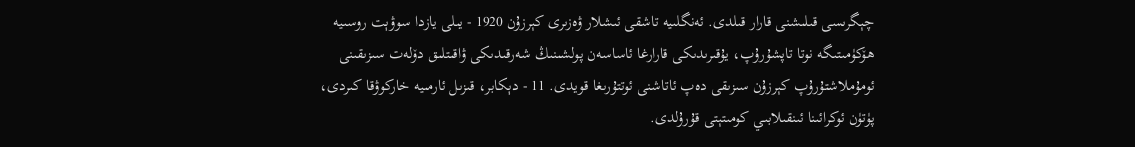چېگرىسى قىلىشنى قارار قىلدى. ئەنگلىيە تاشقى ئىشلار ۋەزىرى كېرزۇن 1920 - يىلى يازدا سوۋېت روسىيە ھۆكۈمىتىگە نوتا تاپشۇرۇپ، يۇقىرىدىكى قارارغا ئاساسەن پولشىنىڭ شەرقىدىكى ۋاقىتلىق دۆلەت سىزىقىنى ئومۇملاشتۇرۇپ كېرزۇن سىزىقى دەپ ئاتاشنى ئوتتۇرىغا قويدى. 11 - دېكابر، قىزىل ئارمىيە خاركوۋقا كىردى، پۈتۈن ئوكرائىنا ئىنقىلابىي كومىتېتى قۇرۇلدى.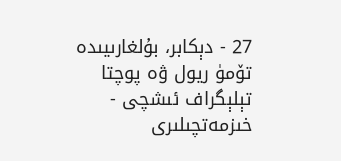27 - دېكابر، بۇلغارىيىدە تۆمۈ ريول ۋە پوچتا تېلېگراف ئىشچى - خىزمەتچىلىرى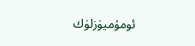ئومۇميۈزلۈك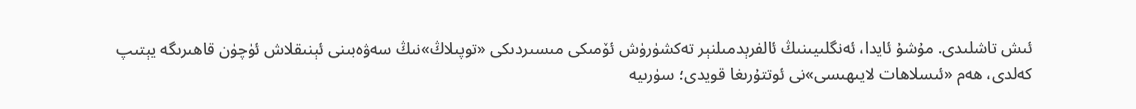ئىش تاشلىدى. مۇشۇ ئايدا، ئەنگلىيىنىڭ ئالفرېدمىلنېر تەكشۈرۈش ئۆمىكى مىسىردىكى «توپىلاڭ»نىڭ سەۋەبىنى ئېنىقلاش ئۈچۈن قاھىرىگە يېتىپ كەلدى، ھەم «ئىسلاھات لايىھىسى»نى ئوتتۇرىغا قويدى؛ سۈرىيە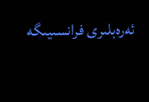ئەرەبلىرى فرانسىيىگە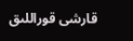قارشى قوراللىق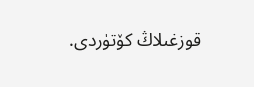قوزغىلاڭ كۆتۈردى.